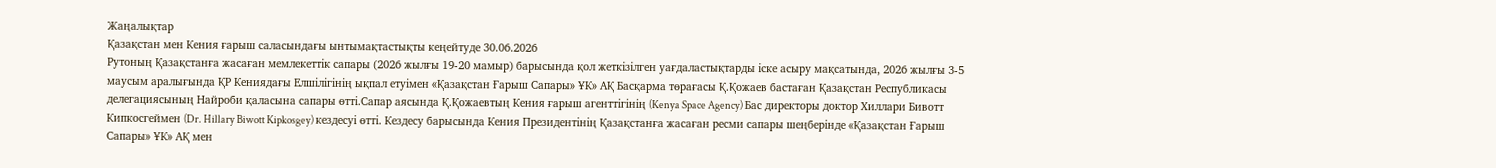Жаңалықтар
Қазақстан мен Кения ғарыш саласындағы ынтымақтастықты кеңейтуде 30.06.2026
Рутоның Қазақстанға жасаған мемлекеттік сапары (2026 жылғы 19-20 мамыр) барысында қол жеткізілген уағдаластықтарды іске асыру мақсатында, 2026 жылғы 3-5 маусым аралығында ҚР Кениядағы Елшілігінің ықпал етуімен «Қазақстан Ғарыш Сапары» ҰК» АҚ Басқарма төрағасы Қ.Қожаев бастаған Қазақстан Республикасы делегациясының Найроби қаласына сапары өтті.Сапар аясында Қ.Қожаевтың Кения ғарыш агенттігінің (Kenya Space Agency) Бас директоры доктор Хиллари Бивотт Кипкосгеймен (Dr. Hillary Biwott Kipkosgey) кездесуі өтті. Кездесу барысында Кения Президентінің Қазақстанға жасаған ресми сапары шеңберінде «Қазақстан Ғарыш Сапары» ҰК» АҚ мен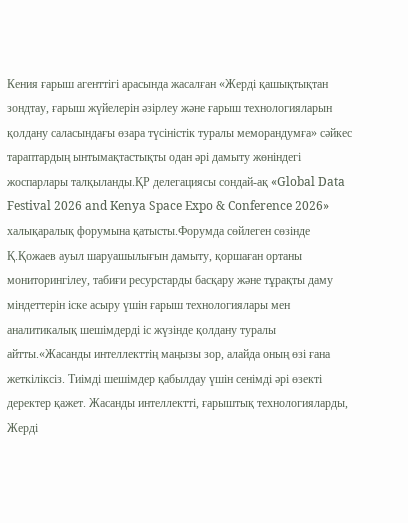Кения ғарыш агенттігі арасында жасалған «Жерді қашықтықтан зондтау, ғарыш жүйелерін әзірлеу және ғарыш технологияларын қолдану саласындағы өзара түсіністік туралы меморандумға» сәйкес тараптардың ынтымақтастықты одан әрі дамыту жөніндегі жоспарлары талқыланды.ҚР делегациясы сондай-ақ «Global Data Festival 2026 and Kenya Space Expo & Conference 2026» халықаралық форумына қатысты.Форумда сөйлеген сөзінде Қ.Қожаев ауыл шаруашылығын дамыту, қоршаған ортаны мониторингілеу, табиғи ресурстарды басқару және тұрақты даму міндеттерін іске асыру үшін ғарыш технологиялары мен аналитикалық шешімдерді іс жүзінде қолдану туралы айтты.«Жасанды интеллекттің маңызы зор, алайда оның өзі ғана жеткіліксіз. Тиімді шешімдер қабылдау үшін сенімді әрі өзекті деректер қажет. Жасанды интеллектті, ғарыштық технологияларды, Жерді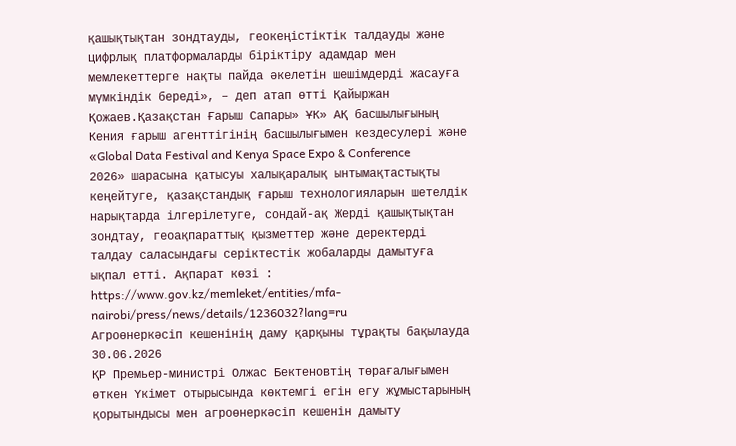қашықтықтан зондтауды, геокеңістіктік талдауды және цифрлық платформаларды біріктіру адамдар мен мемлекеттерге нақты пайда әкелетін шешімдерді жасауға мүмкіндік береді», – деп атап өтті Қайыржан Қожаев.Қазақстан Ғарыш Сапары» ҰК» АҚ басшылығының Кения ғарыш агенттігінің басшылығымен кездесулері және «Global Data Festival and Kenya Space Expo & Conference 2026» шарасына қатысуы халықаралық ынтымақтастықты кеңейтуге, қазақстандық ғарыш технологияларын шетелдік нарықтарда ілгерілетуге, сондай-ақ Жерді қашықтықтан зондтау, геоақпараттық қызметтер және деректерді талдау саласындағы серіктестік жобаларды дамытуға ықпал етті. Ақпарат көзі : https://www.gov.kz/memleket/entities/mfa-nairobi/press/news/details/1236032?lang=ru
Агроөнеркәсіп кешенінің даму қарқыны тұрақты бақылауда 30.06.2026
ҚР Премьер-министрі Олжас Бектеновтің төрағалығымен өткен Үкімет отырысында көктемгі егін егу жұмыстарының қорытындысы мен агроөнеркәсіп кешенін дамыту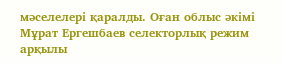мәселелері қаралды. Оған облыс әкімі Мұрат Ергешбаев селекторлық режим арқылы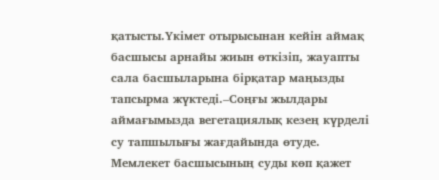қатысты.Үкімет отырысынан кейін аймақ басшысы арнайы жиын өткізіп, жауапты сала басшыларына бірқатар маңызды тапсырма жүктеді.–Соңғы жылдары аймағымызда вегетациялық кезең күрделі су тапшылығы жағдайында өтуде. Мемлекет басшысының суды көп қажет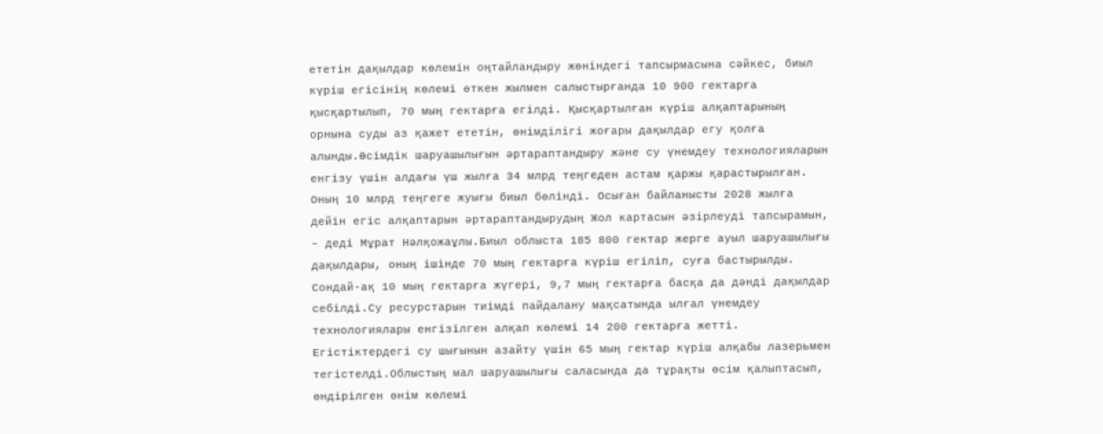ететін дақылдар көлемін оңтайландыру жөніндегі тапсырмасына сәйкес, биыл күріш егісінің көлемі өткен жылмен салыстырғанда 10 900 гектарға қысқартылып, 70 мың гектарға егілді. Қысқартылған күріш алқаптарының орнына суды аз қажет ететін, өнімділігі жоғары дақылдар егу қолға алынды.Өсімдік шаруашылығын әртараптандыру және су үнемдеу технологияларын енгізу үшін алдағы үш жылға 34 млрд теңгеден астам қаржы қарастырылған. Оның 10 млрд теңгеге жуығы биыл бөлінді. Осыған байланысты 2028 жылға дейін егіс алқаптарын әртараптандырудың Жол картасын әзірлеуді тапсырамын, – деді Мұрат Нәлқожаұлы.Биыл облыста 185 800 гектар жерге ауыл шаруашылығы дақылдары, оның ішінде 70 мың гектарға күріш егіліп, суға бастырылды. Сондай-ақ 10 мың гектарға жүгері, 9,7 мың гектарға басқа да дәнді дақылдар себілді.Су ресурстарын тиімді пайдалану мақсатында ылғал үнемдеу технологиялары енгізілген алқап көлемі 14 200 гектарға жетті. Егістіктердегі су шығынын азайту үшін 65 мың гектар күріш алқабы лазерьмен тегістелді.Облыстың мал шаруашылығы саласында да тұрақты өсім қалыптасып, өндірілген өнім көлемі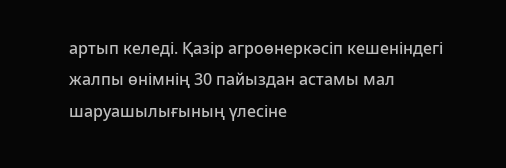артып келеді. Қазір агроөнеркәсіп кешеніндегі жалпы өнімнің 30 пайыздан астамы мал шаруашылығының үлесіне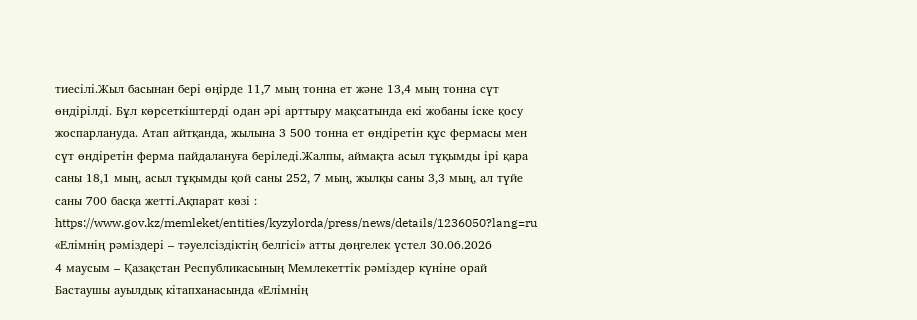тиесілі.Жыл басынан бері өңірде 11,7 мың тонна ет және 13,4 мың тонна сүт өндірілді. Бұл көрсеткіштерді одан әрі арттыру мақсатында екі жобаны іске қосу жоспарлануда. Атап айтқанда, жылына 3 500 тонна ет өндіретін құс фермасы мен сүт өндіретін ферма пайдалануға беріледі.Жалпы, аймақта асыл тұқымды ірі қара саны 18,1 мың, асыл тұқымды қой саны 252, 7 мың, жылқы саны 3,3 мың, ал түйе саны 700 басқа жетті.Ақпарат көзі : https://www.gov.kz/memleket/entities/kyzylorda/press/news/details/1236050?lang=ru
«Елімнің рәміздері – тәуелсіздіктің белгісі» атты дөңгелек үстел 30.06.2026
4 маусым – Қазақстан Республикасының Мемлекеттік рәміздер күніне орай Бастаушы ауылдық кітапханасында «Елімнің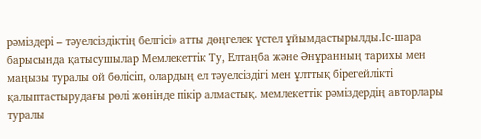рәміздері – тәуелсіздіктің белгісі» атты дөңгелек үстел ұйымдастырылды.Іс-шара барысында қатысушылар Мемлекеттік Ту, Елтаңба және Әнұранның тарихы мен маңызы туралы ой бөлісіп, олардың ел тәуелсіздігі мен ұлттық бірегейлікті қалыптастырудағы рөлі жөнінде пікір алмастық. мемлекеттік рәміздердің авторлары туралы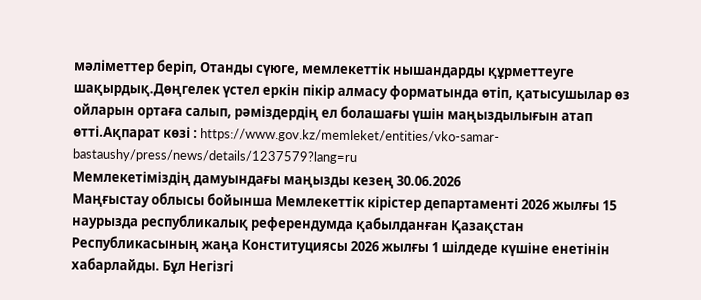мәліметтер беріп, Отанды сүюге, мемлекеттік нышандарды құрметтеуге шақырдық.Дөңгелек үстел еркін пікір алмасу форматында өтіп, қатысушылар өз ойларын ортаға салып, рәміздердің ел болашағы үшін маңыздылығын атап өтті.Ақпарат көзі : https://www.gov.kz/memleket/entities/vko-samar-bastaushy/press/news/details/1237579?lang=ru
Мемлекетіміздің дамуындағы маңызды кезең 30.06.2026
Маңғыстау облысы бойынша Мемлекеттік кірістер департаменті 2026 жылғы 15 наурызда республикалық референдумда қабылданған Қазақстан Республикасының жаңа Конституциясы 2026 жылғы 1 шілдеде күшіне енетінін хабарлайды. Бұл Негізгі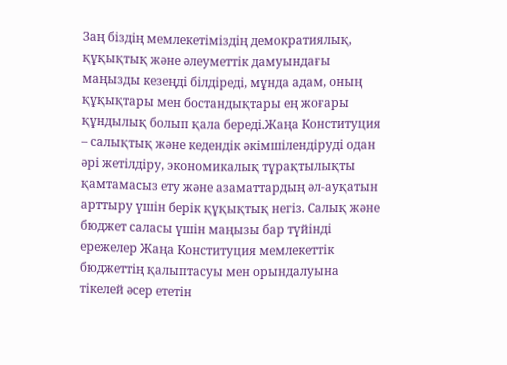Заң біздің мемлекетіміздің демократиялық, құқықтық және әлеуметтік дамуындағы маңызды кезеңді білдіреді, мұнда адам, оның құқықтары мен бостандықтары ең жоғары құндылық болып қала береді.Жаңа Конституция – салықтық және кедендік әкімшілендіруді одан әрі жетілдіру, экономикалық тұрақтылықты қамтамасыз ету және азаматтардың әл-ауқатын арттыру үшін берік құқықтық негіз. Салық және бюджет саласы үшін маңызы бар түйінді ережелер Жаңа Конституция мемлекеттік бюджеттің қалыптасуы мен орындалуына тікелей әсер ететін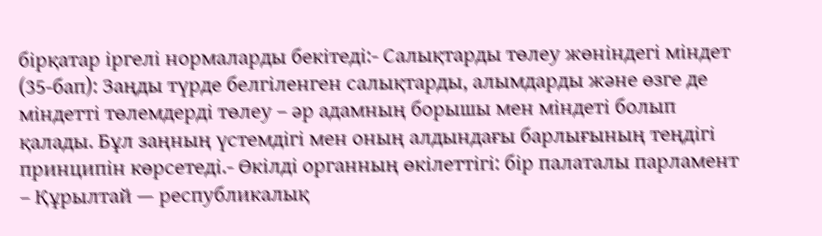бірқатар іргелі нормаларды бекітеді:- Салықтарды төлеу жөніндегі міндет (35-бап): Заңды түрде белгiленген салықтарды, алымдарды және өзге де мiндеттi төлемдердi төлеу – әр адамның борышы мен мiндетi болып қалады. Бұл заңның үстемдігі мен оның алдындағы барлығының теңдігі принципін көрсетеді.- Өкілді органның өкілеттігі: бір палаталы парламент – Құрылтай — республикалық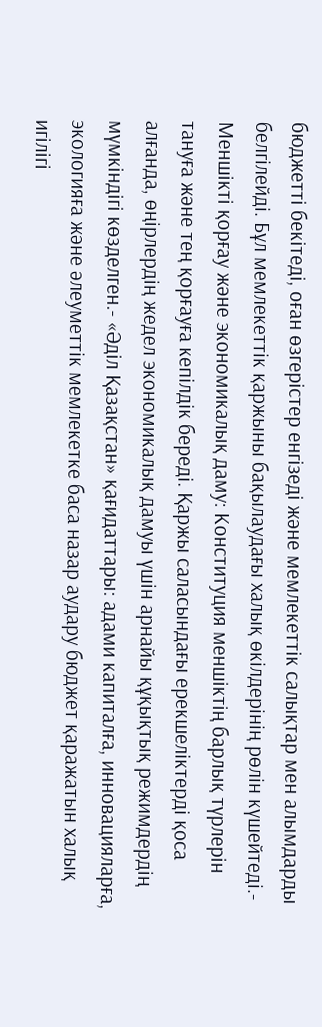бюджетті бекітеді, оған өзгерістер енгізеді және мемлекеттік салықтар мен алымдарды белгілейді. Бұл мемлекеттік қаржыны бақылаудағы халық өкілдерінің рөлін күшейтеді.- Меншікті қорғау және экономикалық даму: Конституция меншіктің барлық түрлерін тануға және тең қорғауға кепілдік береді. Қаржы саласындағы ерекшеліктерді қоса алғанда, өңірлердің жедел экономикалық дамуы үшін арнайы құқықтық режимдердің мүмкіндігі көзделген.- «Әділ Қазақстан» қағидаттары: адами капиталға, инновацияларға, экологияға және әлеуметтік мемлекетке баса назар аудару бюджет қаражатын халық игілігі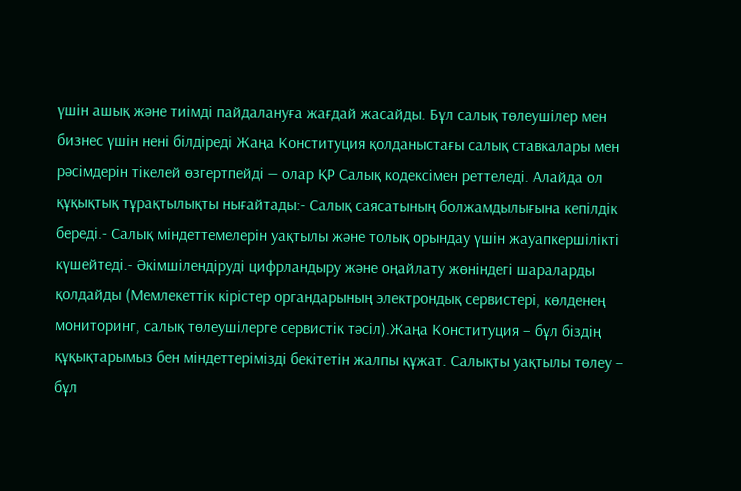үшін ашық және тиімді пайдалануға жағдай жасайды. Бұл салық төлеушілер мен бизнес үшін нені білдіреді Жаңа Конституция қолданыстағы салық ставкалары мен рәсімдерін тікелей өзгертпейді — олар ҚР Салық кодексімен реттеледі. Алайда ол құқықтық тұрақтылықты нығайтады:- Салық саясатының болжамдылығына кепілдік береді.- Салық міндеттемелерін уақтылы және толық орындау үшін жауапкершілікті күшейтеді.- Әкімшілендіруді цифрландыру және оңайлату жөніндегі шараларды қолдайды (Мемлекеттік кірістер органдарының электрондық сервистері, көлденең мониторинг, салық төлеушілерге сервистік тәсіл).Жаңа Конституция – бұл біздің құқықтарымыз бен міндеттерімізді бекітетін жалпы құжат. Салықты уақтылы төлеу – бұл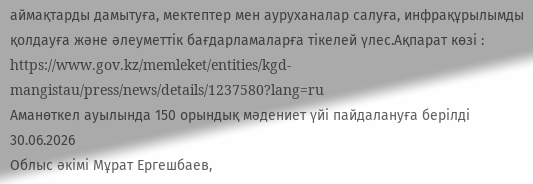аймақтарды дамытуға, мектептер мен ауруханалар салуға, инфрақұрылымды қолдауға және әлеуметтік бағдарламаларға тікелей үлес.Ақпарат көзі : https://www.gov.kz/memleket/entities/kgd-mangistau/press/news/details/1237580?lang=ru
Аманөткел ауылында 150 орындық мәдениет үйі пайдалануға берілді 30.06.2026
Облыс әкімі Мұрат Ергешбаев,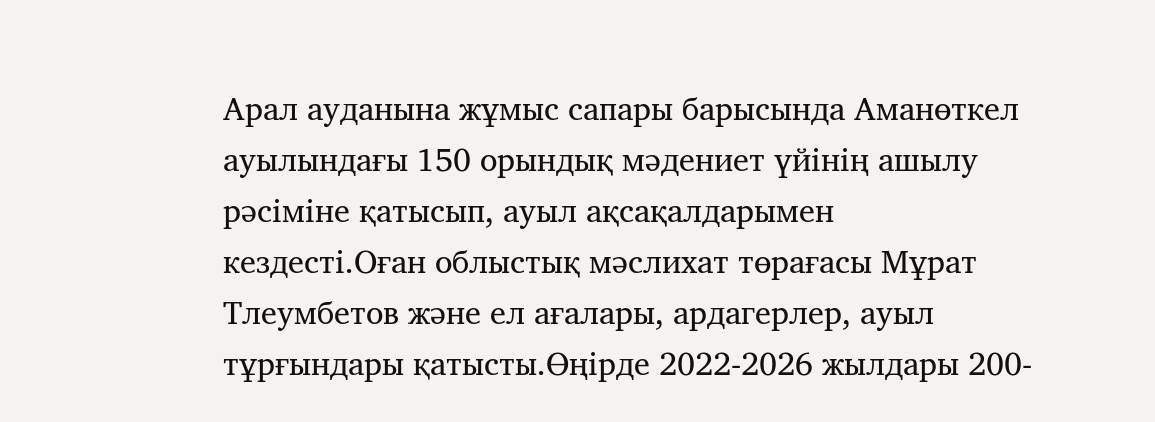Арал ауданына жұмыс сапары барысында Аманөткел ауылындағы 150 орындық мәдениет үйінің ашылу рәсіміне қатысып, ауыл ақсақалдарымен кездесті.Оған облыстық мәслихат төрағасы Мұрат Тлеумбетов және ел ағалары, ардагерлер, ауыл тұрғындары қатысты.Өңірде 2022-2026 жылдары 200-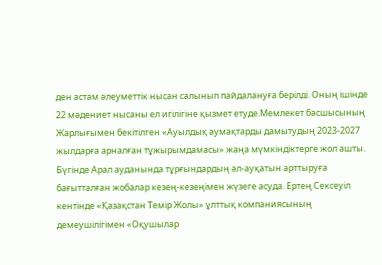ден астам әлеуметтік нысан салынып пайдалануға берілді. Оның ішінде 22 мәдениет нысаны ел игілігіне қызмет етуде.Мемлекет басшысының Жарлығымен бекітілген «Ауылдық аумақтарды дамытудың 2023-2027 жылдарға арналған тұжырымдамасы» жаңа мүмкіндіктерге жол ашты. Бүгінде Арал ауданында тұрғындардың әл-ауқатын арттыруға бағытталған жобалар кезең-кезеңімен жүзеге асуда. Ертең Сексеуіл кентінде «Қазақстан Темір Жолы» ұлттық компаниясының демеушілігімен «Оқушылар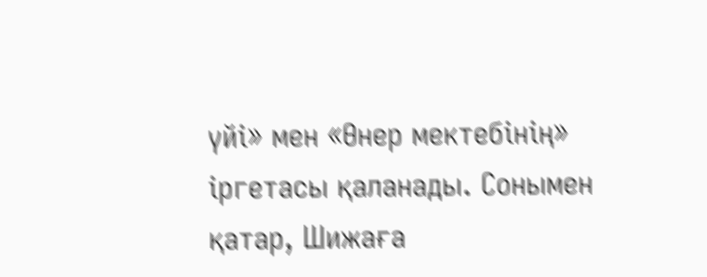үйі» мен «Өнер мектебінің» іргетасы қаланады. Сонымен қатар, Шижаға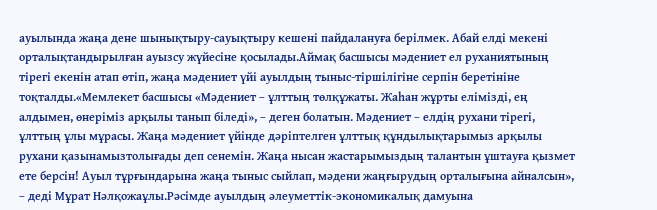ауылында жаңа дене шынықтыру-сауықтыру кешені пайдалануға берілмек. Абай елді мекені орталықтандырылған ауызсу жүйесіне қосылады.Аймақ басшысы мәдениет ел руханиятының тірегі екенін атап өтіп, жаңа мәдениет үйі ауылдың тыныс-тіршілігіне серпін беретініне тоқталды.«Мемлекет басшысы «Мәдениет – ұлттың төлқұжаты. Жаһан жұрты елімізді, ең алдымен, өнеріміз арқылы танып біледі», – деген болатын. Мәдениет – елдің рухани тірегі, ұлттың ұлы мұрасы. Жаңа мәдениет үйінде дәріптелген ұлттық құндылықтарымыз арқылы рухани қазынамызтолығады деп сенемін. Жаңа нысан жастарымыздың талантын ұштауға қызмет ете берсін! Ауыл тұрғындарына жаңа тыныс сыйлап, мәдени жаңғырудың орталығына айналсын», – деді Мұрат Нәлқожаұлы.Рәсімде ауылдың әлеуметтік-экономикалық дамуына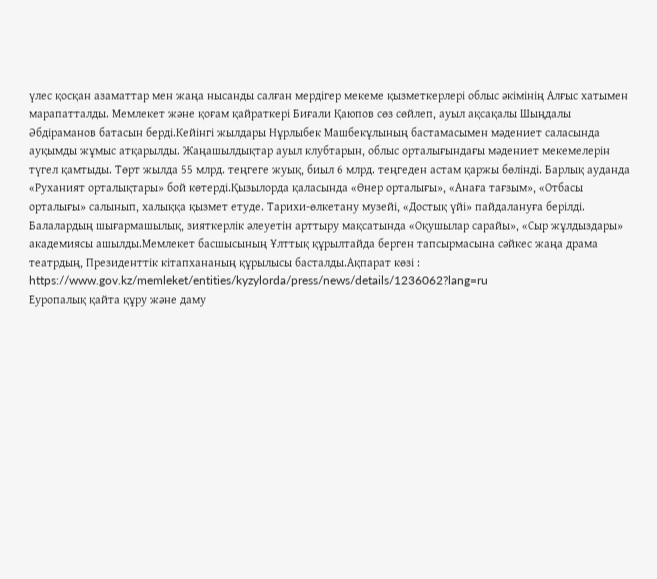үлес қосқан азаматтар мен жаңа нысанды салған мердігер мекеме қызметкерлері облыс әкімінің Алғыс хатымен марапатталды. Мемлекет және қоғам қайраткері Биғали Қаюпов сөз сөйлеп, ауыл ақсақалы Шыңдалы Әбдіраманов батасын берді.Кейінгі жылдары Нұрлыбек Машбекұлының бастамасымен мәдениет саласында ауқымды жұмыс атқарылды. Жаңашылдықтар ауыл клубтарын, облыс орталығындағы мәдениет мекемелерін түгел қамтыды. Төрт жылда 55 млрд. теңгеге жуық, биыл 6 млрд. теңгеден астам қаржы бөлінді. Барлық ауданда «Руханият орталықтары» бой көтерді.Қызылорда қаласында «Өнер орталығы», «Анаға тағзым», «Отбасы орталығы» салынып, халыққа қызмет етуде. Тарихи-өлкетану музейі, «Достық үйі» пайдалануға берілді. Балалардың шығармашылық, зияткерлік әлеуетін арттыру мақсатында «Оқушылар сарайы», «Сыр жұлдыздары» академиясы ашылды.Мемлекет басшысының Ұлттық құрылтайда берген тапсырмасына сәйкес жаңа драма театрдың, Президенттік кітапхананың құрылысы басталды.Ақпарат көзі : https://www.gov.kz/memleket/entities/kyzylorda/press/news/details/1236062?lang=ru
Еуропалық қайта құру және даму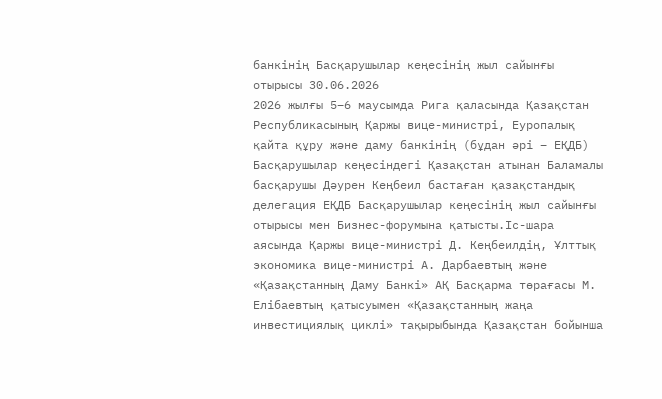банкінің Басқарушылар кеңесінің жыл сайынғы отырысы 30.06.2026
2026 жылғы 5–6 маусымда Рига қаласында Қазақстан Республикасының Қаржы вице-министрі, Еуропалық қайта құру және даму банкінің (бұдан әрі – ЕҚДБ) Басқарушылар кеңесіндегі Қазақстан атынан Баламалы басқарушы Дәурен Кеңбеил бастаған қазақстандық делегация ЕҚДБ Басқарушылар кеңесінің жыл сайынғы отырысы мен Бизнес-форумына қатысты.Іс-шара аясында Қаржы вице-министрі Д. Кеңбеилдің, Ұлттық экономика вице-министрі А. Дарбаевтың және «Қазақстанның Даму Банкі» АҚ Басқарма төрағасы М. Елібаевтың қатысуымен «Қазақстанның жаңа инвестициялық циклі» тақырыбында Қазақстан бойынша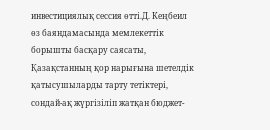инвестициялық сессия өтті.Д. Кеңбеил өз баяндамасында мемлекеттік борышты басқару саясаты, Қазақстанның қор нарығына шетелдік қатысушыларды тарту тетіктері, сондай-ақ жүргізіліп жатқан бюджет-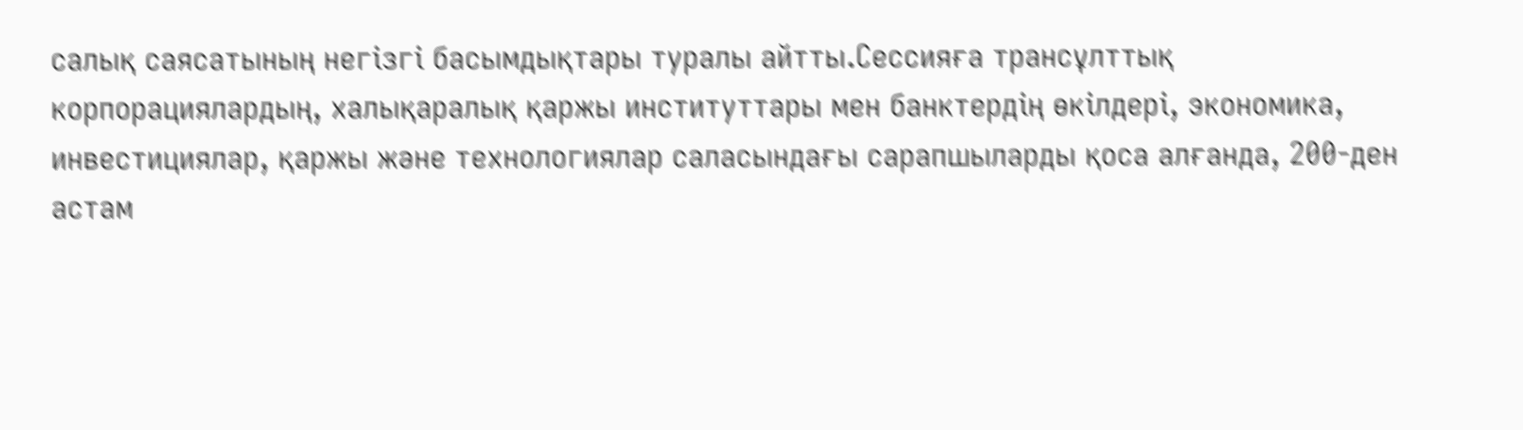салық саясатының негізгі басымдықтары туралы айтты.Сессияға трансұлттық корпорациялардың, халықаралық қаржы институттары мен банктердің өкілдері, экономика, инвестициялар, қаржы және технологиялар саласындағы сарапшыларды қоса алғанда, 200-ден астам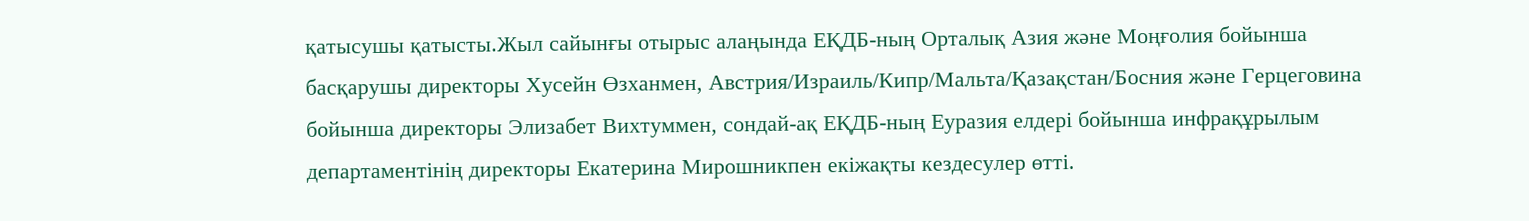қатысушы қатысты.Жыл сайынғы отырыс алаңында ЕҚДБ-ның Орталық Азия және Моңғолия бойынша басқарушы директоры Хусейн Өзханмен, Австрия/Израиль/Кипр/Мальта/Қазақстан/Босния және Герцеговина бойынша директоры Элизабет Вихтуммен, сондай-ақ ЕҚДБ-ның Еуразия елдері бойынша инфрақұрылым департаментінің директоры Екатерина Мирошникпен екіжақты кездесулер өтті.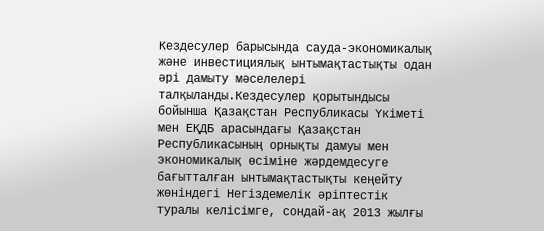Кездесулер барысында сауда-экономикалық және инвестициялық ынтымақтастықты одан әрі дамыту мәселелері талқыланды.Кездесулер қорытындысы бойынша Қазақстан Республикасы Үкіметі мен ЕҚДБ арасындағы Қазақстан Республикасының орнықты дамуы мен экономикалық өсіміне жәрдемдесуге бағытталған ынтымақтастықты кеңейту жөніндегі Негіздемелік әріптестік туралы келісімге, сондай-ақ 2013 жылғы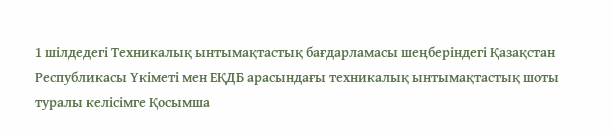1 шілдедегі Техникалық ынтымақтастық бағдарламасы шеңберіндегі Қазақстан Республикасы Үкіметі мен ЕҚДБ арасындағы техникалық ынтымақтастық шоты туралы келісімге Қосымша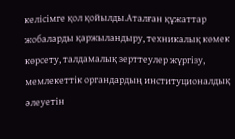келісімге қол қойылды.Аталған құжаттар жобаларды қаржыландыру, техникалық көмек көрсету, талдамалық зерттеулер жүргізу, мемлекеттік органдардың институционалдық әлеуетін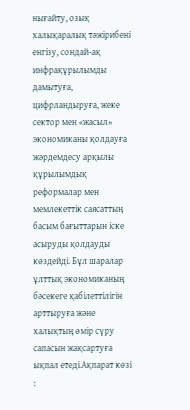нығайту, озық халықаралық тәжірибені енгізу, сондай-ақ инфрақұрылымды дамытуға, цифрландыруға, жеке сектор мен «жасыл» экономиканы қолдауға жәрдемдесу арқылы құрылымдық реформалар мен мемлекеттік саясаттың басым бағыттарын іске асыруды қолдауды көздейді. Бұл шаралар ұлттық экономиканың бәсекеге қабілеттілігін арттыруға және халықтың өмір сүру сапасын жақсартуға ықпал етеді.Ақпарат көзі :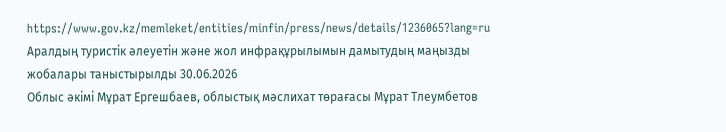https://www.gov.kz/memleket/entities/minfin/press/news/details/1236065?lang=ru
Аралдың туристік әлеуетін және жол инфрақұрылымын дамытудың маңызды жобалары таныстырылды 30.06.2026
Облыс әкімі Мұрат Ергешбаев, облыстық мәслихат төрағасы Мұрат Тлеумбетов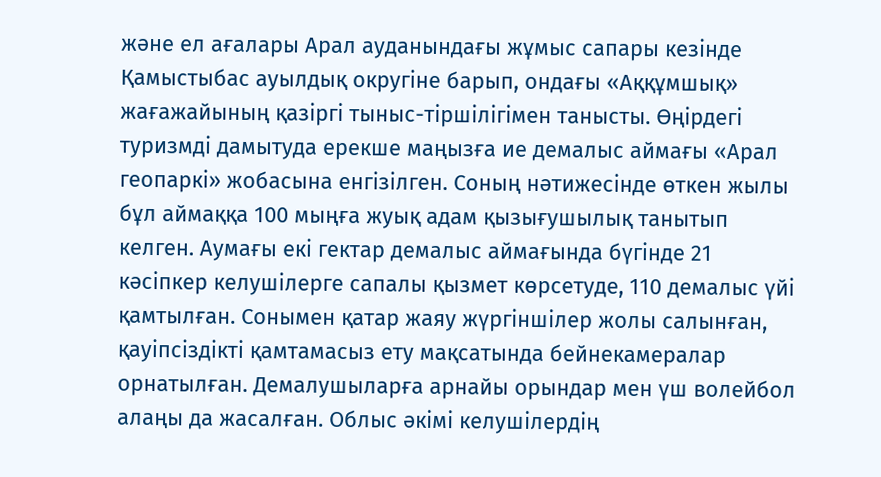және ел ағалары Арал ауданындағы жұмыс сапары кезінде Қамыстыбас ауылдық округіне барып, ондағы «Аққұмшық» жағажайының қазіргі тыныс-тіршілігімен танысты. Өңірдегі туризмді дамытуда ерекше маңызға ие демалыс аймағы «Арал геопаркі» жобасына енгізілген. Соның нәтижесінде өткен жылы бұл аймаққа 100 мыңға жуық адам қызығушылық танытып келген. Аумағы екі гектар демалыс аймағында бүгінде 21 кәсіпкер келушілерге сапалы қызмет көрсетуде, 110 демалыс үйі қамтылған. Сонымен қатар жаяу жүргіншілер жолы салынған, қауіпсіздікті қамтамасыз ету мақсатында бейнекамералар орнатылған. Демалушыларға арнайы орындар мен үш волейбол алаңы да жасалған. Облыс әкімі келушілердің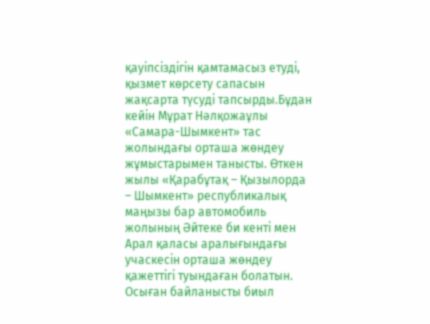қауіпсіздігін қамтамасыз етуді, қызмет көрсету сапасын жақсарта түсуді тапсырды.Бұдан кейін Мұрат Нәлқожаұлы «Самара-Шымкент» тас жолындағы орташа жөндеу жұмыстарымен танысты. Өткен жылы «Қарабұтақ – Қызылорда – Шымкент» республикалық маңызы бар автомобиль жолының Әйтеке би кенті мен Арал қаласы аралығындағы учаскесін орташа жөндеу қажеттігі туындаған болатын. Осыған байланысты биыл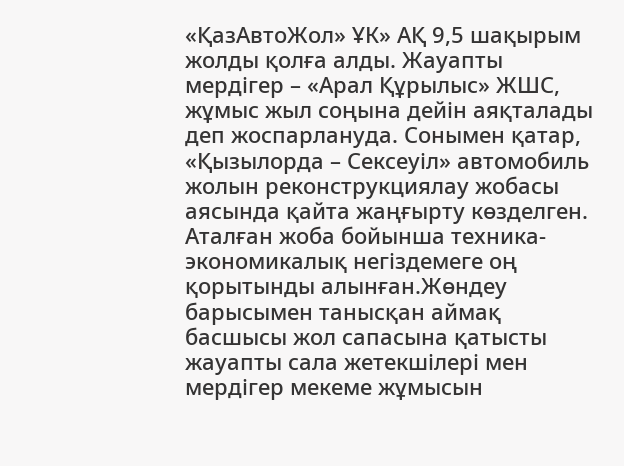«ҚазАвтоЖол» ҰК» АҚ 9,5 шақырым жолды қолға алды. Жауапты мердігер – «Арал Құрылыс» ЖШС, жұмыс жыл соңына дейін аяқталады деп жоспарлануда. Сонымен қатар, «Қызылорда – Сексеуіл» автомобиль жолын реконструкциялау жобасы аясында қайта жаңғырту көзделген. Аталған жоба бойынша техника-экономикалық негіздемеге оң қорытынды алынған.Жөндеу барысымен танысқан аймақ басшысы жол сапасына қатысты жауапты сала жетекшілері мен мердігер мекеме жұмысын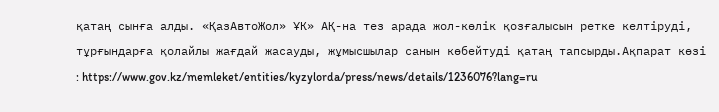қатаң сынға алды. «ҚазАвтоЖол» ҰК» АҚ-на тез арада жол-көлік қозғалысын ретке келтіруді, тұрғындарға қолайлы жағдай жасауды, жұмысшылар санын көбейтуді қатаң тапсырды.Ақпарат көзі : https://www.gov.kz/memleket/entities/kyzylorda/press/news/details/1236076?lang=ru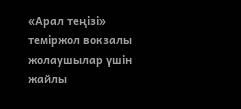«Арал теңізі» теміржол вокзалы жолаушылар үшін жайлы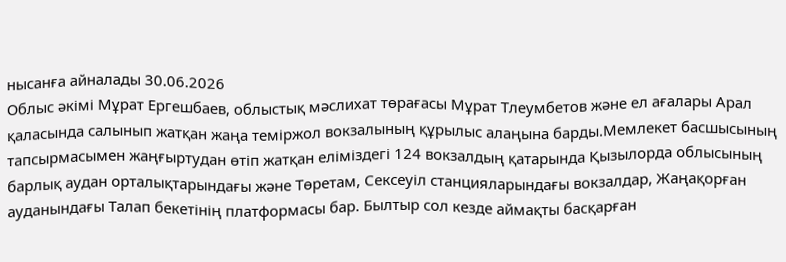нысанға айналады 30.06.2026
Облыс әкімі Мұрат Ергешбаев, облыстық мәслихат төрағасы Мұрат Тлеумбетов және ел ағалары Арал қаласында салынып жатқан жаңа теміржол вокзалының құрылыс алаңына барды.Мемлекет басшысының тапсырмасымен жаңғыртудан өтіп жатқан еліміздегі 124 вокзалдың қатарында Қызылорда облысының барлық аудан орталықтарындағы және Төретам, Сексеуіл станцияларындағы вокзалдар, Жаңақорған ауданындағы Талап бекетінің платформасы бар. Былтыр сол кезде аймақты басқарған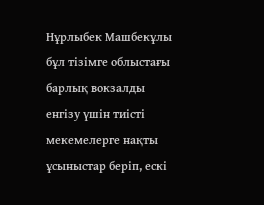Нұрлыбек Машбекұлы бұл тізімге облыстағы барлық вокзалды енгізу үшін тиісті мекемелерге нақты ұсыныстар беріп, ескі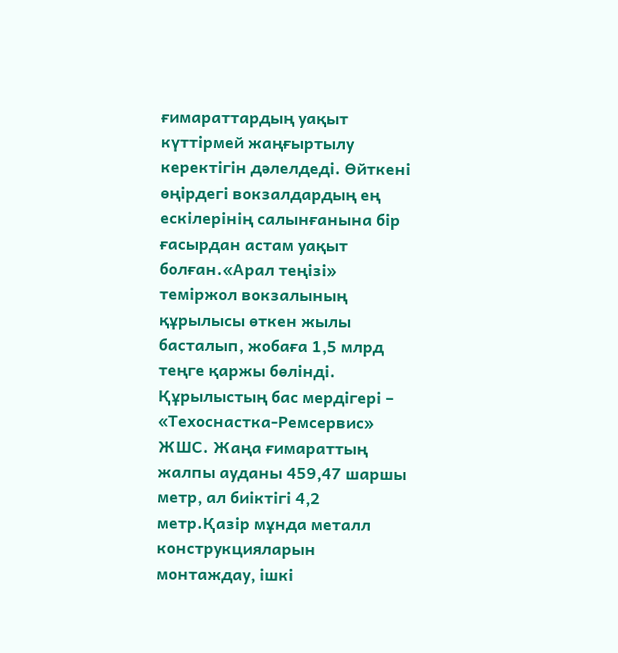ғимараттардың уақыт күттірмей жаңғыртылу керектігін дәлелдеді. Өйткені өңірдегі вокзалдардың ең ескілерінің салынғанына бір ғасырдан астам уақыт болған.«Арал теңізі» теміржол вокзалының құрылысы өткен жылы басталып, жобаға 1,5 млрд теңге қаржы бөлінді. Құрылыстың бас мердігері – «Техоснастка-Ремсервис» ЖШС. Жаңа ғимараттың жалпы ауданы 459,47 шаршы метр, ал биіктігі 4,2 метр.Қазір мұнда металл конструкцияларын монтаждау, ішкі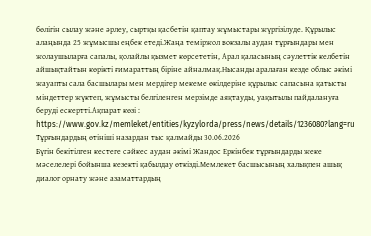бөлігін сылау және әрлеу, сыртқы қасбетін қаптау жұмыстары жүргізілуде. Құрылыс алаңында 25 жұмысшы еңбек етеді.Жаңа теміржол вокзалы аудан тұрғындары мен жолаушыларға сапалы, қолайлы қызмет көрсететін, Арал қаласының сәулеттік келбетін айшықтайтын көрікті ғимараттың біріне айналмақ.Нысанды аралаған кезде облыс әкімі жауапты сала басшылары мен мердігер мекеме өкілдеріне құрылыс сапасына қатысты міндеттер жүктеп, жұмысты белгіленген мерзімде аяқтауды, уақытылы пайдалануға беруді ескертті.Ақпарат көзі : https://www.gov.kz/memleket/entities/kyzylorda/press/news/details/1236080?lang=ru
Тұрғындардың өтініші назардан тыс қалмайды 30.06.2026
Бүгін бекітілген кестеге сәйкес аудан әкімі Жандос Еркінбек тұрғындарды жеке мәселелері бойынша кезекті қабылдау өткізді.Мемлекет басшысының халықпен ашық диалог орнату және азаматтардың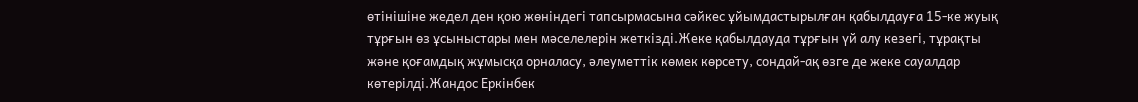өтінішіне жедел ден қою жөніндегі тапсырмасына сәйкес ұйымдастырылған қабылдауға 15-ке жуық тұрғын өз ұсыныстары мен мәселелерін жеткізді.Жеке қабылдауда тұрғын үй алу кезегі, тұрақты және қоғамдық жұмысқа орналасу, әлеуметтік көмек көрсету, сондай-ақ өзге де жеке сауалдар көтерілді.Жандос Еркінбек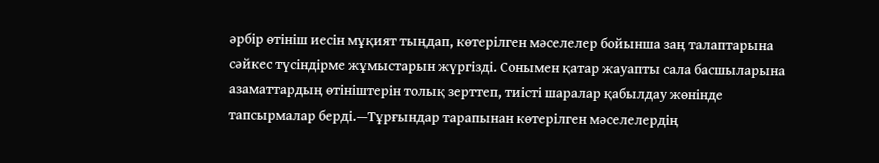әрбір өтініш иесін мұқият тыңдап, көтерілген мәселелер бойынша заң талаптарына сәйкес түсіндірме жұмыстарын жүргізді. Сонымен қатар жауапты сала басшыларына азаматтардың өтініштерін толық зерттеп, тиісті шаралар қабылдау жөнінде тапсырмалар берді.—Тұрғындар тарапынан көтерілген мәселелердің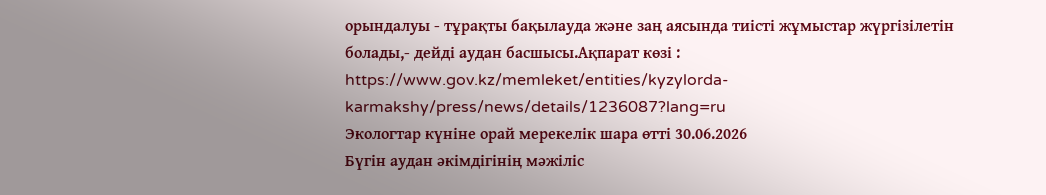орындалуы - тұрақты бақылауда және заң аясында тиісті жұмыстар жүргізілетін болады,- дейді аудан басшысы.Ақпарат көзі : https://www.gov.kz/memleket/entities/kyzylorda-karmakshy/press/news/details/1236087?lang=ru
Экологтар күніне орай мерекелік шара өтті 30.06.2026
Бүгін аудан әкімдігінің мәжіліс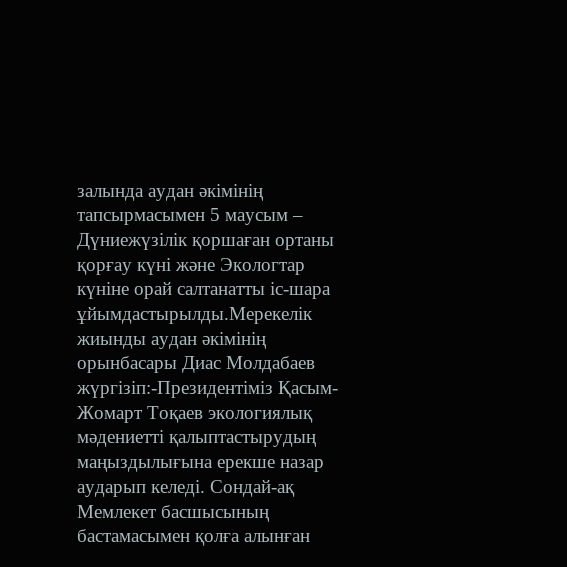залында аудан әкімінің тапсырмасымен 5 маусым – Дүниежүзілік қоршаған ортаны қорғау күні және Экологтар күніне орай салтанатты іс-шара ұйымдастырылды.Мерекелік жиынды аудан әкімінің орынбасары Диас Молдабаев жүргізіп:-Президентіміз Қасым-Жомарт Тоқаев экологиялық мәдениетті қалыптастырудың маңыздылығына ерекше назар аударып келеді. Сондай-ақ Мемлекет басшысының бастамасымен қолға алынған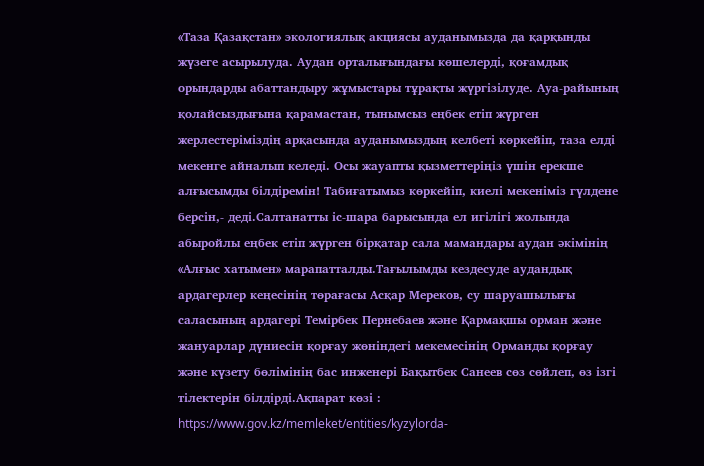«Таза Қазақстан» экологиялық акциясы ауданымызда да қарқынды жүзеге асырылуда. Аудан орталығындағы көшелерді, қоғамдық орындарды абаттандыру жұмыстары тұрақты жүргізілуде. Ауа-райының қолайсыздығына қарамастан, тынымсыз еңбек етіп жүрген жерлестеріміздің арқасында ауданымыздың келбеті көркейіп, таза елді мекенге айналып келеді. Осы жауапты қызметтеріңіз үшін ерекше алғысымды білдіремін! Табиғатымыз көркейіп, киелі мекеніміз гүлдене берсін,- деді.Салтанатты іс-шара барысында ел игілігі жолында абыройлы еңбек етіп жүрген бірқатар сала мамандары аудан әкімінің «Алғыс хатымен» марапатталды.Тағылымды кездесуде аудандық ардагерлер кеңесінің төрағасы Асқар Мереков, су шаруашылығы саласының ардагері Темірбек Пернебаев және Қармақшы орман және жануарлар дүниесін қорғау жөніндегі мекемесінің Орманды қорғау және күзету бөлімінің бас инженері Бақытбек Санеев сөз сөйлеп, өз ізгі тілектерін білдірді.Ақпарат көзі : https://www.gov.kz/memleket/entities/kyzylorda-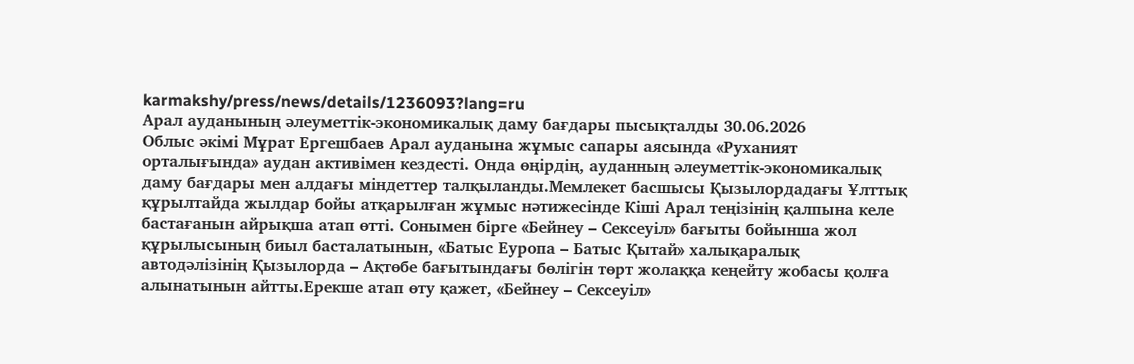karmakshy/press/news/details/1236093?lang=ru
Арал ауданының әлеуметтік-экономикалық даму бағдары пысықталды 30.06.2026
Облыс әкімі Мұрат Ергешбаев Арал ауданына жұмыс сапары аясында «Руханият орталығында» аудан активімен кездесті. Онда өңірдің, ауданның әлеуметтік-экономикалық даму бағдары мен алдағы міндеттер талқыланды.Мемлекет басшысы Қызылордадағы Ұлттық құрылтайда жылдар бойы атқарылған жұмыс нәтижесінде Кіші Арал теңізінің қалпына келе бастағанын айрықша атап өтті. Сонымен бірге «Бейнеу – Сексеуіл» бағыты бойынша жол құрылысының биыл басталатынын, «Батыс Еуропа – Батыс Қытай» халықаралық автодәлізінің Қызылорда – Ақтөбе бағытындағы бөлігін төрт жолаққа кеңейту жобасы қолға алынатынын айтты.Ерекше атап өту қажет, «Бейнеу – Сексеуіл»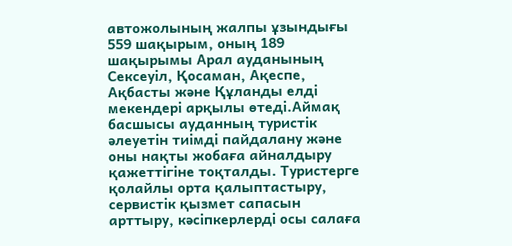автожолының жалпы ұзындығы 559 шақырым, оның 189 шақырымы Арал ауданының Сексеуіл, Қосаман, Ақеспе, Ақбасты және Құланды елді мекендері арқылы өтеді.Аймақ басшысы ауданның туристік әлеуетін тиімді пайдалану және оны нақты жобаға айналдыру қажеттігіне тоқталды. Туристерге қолайлы орта қалыптастыру, сервистік қызмет сапасын арттыру, кәсіпкерлерді осы салаға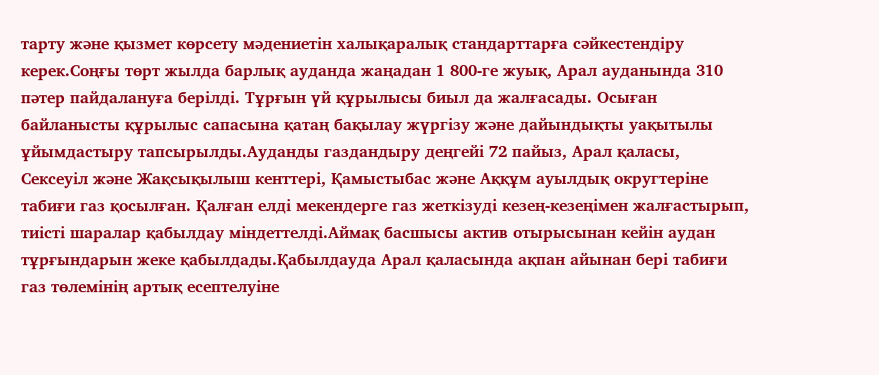тарту және қызмет көрсету мәдениетін халықаралық стандарттарға сәйкестендіру керек.Соңғы төрт жылда барлық ауданда жаңадан 1 800-ге жуық, Арал ауданында 310 пәтер пайдалануға берілді. Тұрғын үй құрылысы биыл да жалғасады. Осыған байланысты құрылыс сапасына қатаң бақылау жүргізу және дайындықты уақытылы ұйымдастыру тапсырылды.Ауданды газдандыру деңгейі 72 пайыз, Арал қаласы, Сексеуіл және Жақсықылыш кенттері, Қамыстыбас және Аққұм ауылдық округтеріне табиғи газ қосылған. Қалған елді мекендерге газ жеткізуді кезең-кезеңімен жалғастырып, тиісті шаралар қабылдау міндеттелді.Аймақ басшысы актив отырысынан кейін аудан тұрғындарын жеке қабылдады.Қабылдауда Арал қаласында ақпан айынан бері табиғи газ төлемінің артық есептелуіне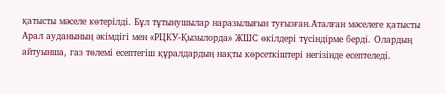қатысты мәселе көтерілді. Бұл тұтынушылар наразылығын туғызған.Аталған мәселеге қатысты Арал ауданының әкімдігі мен «РЦКУ-Қызылорда» ЖШС өкілдері түсіндірме берді. Олардың айтуынша, газ төлемі есептегіш құралдардың нақты көрсеткіштері негізінде есептеледі.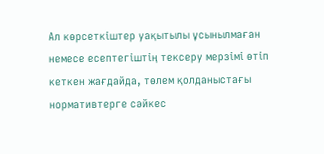Ал көрсеткіштер уақытылы ұсынылмаған немесе есептегіштің тексеру мерзімі өтіп кеткен жағдайда, төлем қолданыстағы нормативтерге сәйкес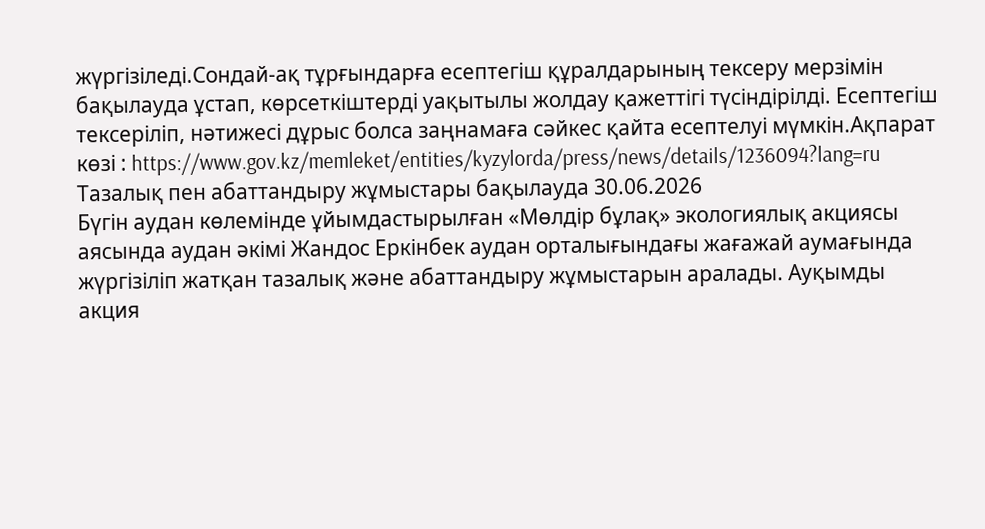жүргізіледі.Сондай-ақ тұрғындарға есептегіш құралдарының тексеру мерзімін бақылауда ұстап, көрсеткіштерді уақытылы жолдау қажеттігі түсіндірілді. Есептегіш тексеріліп, нәтижесі дұрыс болса заңнамаға сәйкес қайта есептелуі мүмкін.Ақпарат көзі : https://www.gov.kz/memleket/entities/kyzylorda/press/news/details/1236094?lang=ru
Тазалық пен абаттандыру жұмыстары бақылауда 30.06.2026
Бүгін аудан көлемінде ұйымдастырылған «Мөлдір бұлақ» экологиялық акциясы аясында аудан әкімі Жандос Еркінбек аудан орталығындағы жағажай аумағында жүргізіліп жатқан тазалық және абаттандыру жұмыстарын аралады. Ауқымды акция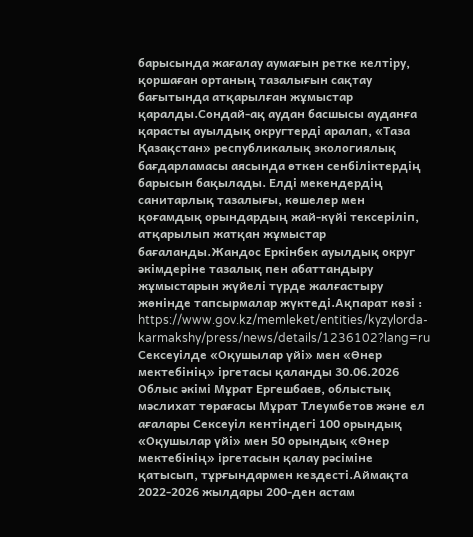барысында жағалау аумағын ретке келтіру, қоршаған ортаның тазалығын сақтау бағытында атқарылған жұмыстар қаралды.Сондай-ақ аудан басшысы ауданға қарасты ауылдық округтерді аралап, «Таза Қазақстан» республикалық экологиялық бағдарламасы аясында өткен сенбіліктердің барысын бақылады. Елді мекендердің санитарлық тазалығы, көшелер мен қоғамдық орындардың жай-күйі тексеріліп, атқарылып жатқан жұмыстар бағаланды.Жандос Еркінбек ауылдық округ әкімдеріне тазалық пен абаттандыру жұмыстарын жүйелі түрде жалғастыру жөнінде тапсырмалар жүктеді.Ақпарат көзі : https://www.gov.kz/memleket/entities/kyzylorda-karmakshy/press/news/details/1236102?lang=ru
Сексеуілде «Оқушылар үйі» мен «Өнер мектебінің» іргетасы қаланды 30.06.2026
Облыс әкімі Мұрат Ергешбаев, облыстық мәслихат төрағасы Мұрат Тлеумбетов және ел ағалары Сексеуіл кентіндегі 100 орындық «Оқушылар үйі» мен 50 орындық «Өнер мектебінің» іргетасын қалау рәсіміне қатысып, тұрғындармен кездесті.Аймақта 2022-2026 жылдары 200-ден астам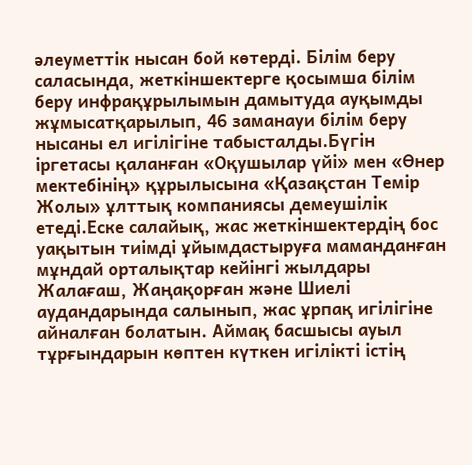әлеуметтік нысан бой көтерді. Білім беру саласында, жеткіншектерге қосымша білім беру инфрақұрылымын дамытуда ауқымды жұмысатқарылып, 46 заманауи білім беру нысаны ел игілігіне табысталды.Бүгін іргетасы қаланған «Оқушылар үйі» мен «Өнер мектебінің» құрылысына «Қазақстан Темір Жолы» ұлттық компаниясы демеушілік етеді.Еске салайық, жас жеткіншектердің бос уақытын тиімді ұйымдастыруға маманданған мұндай орталықтар кейінгі жылдары Жалағаш, Жаңақорған және Шиелі аудандарында салынып, жас ұрпақ игілігіне айналған болатын. Аймақ басшысы ауыл тұрғындарын көптен күткен игілікті істің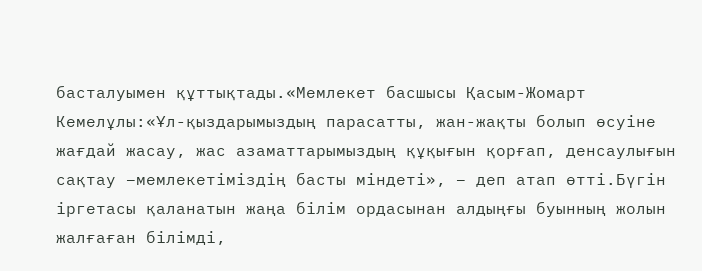басталуымен құттықтады.«Мемлекет басшысы Қасым-Жомарт Кемелұлы:«Ұл-қыздарымыздың парасатты, жан-жақты болып өсуіне жағдай жасау, жас азаматтарымыздың құқығын қорғап, денсаулығын сақтау –мемлекетіміздің басты міндеті», – деп атап өтті.Бүгін іргетасы қаланатын жаңа білім ордасынан алдыңғы буынның жолын жалғаған білімді,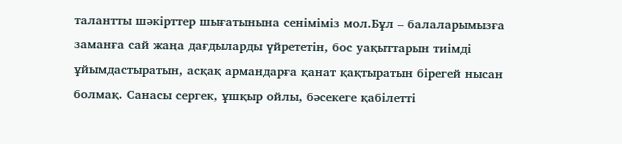талантты шәкірттер шығатынына сеніміміз мол.Бұл – балаларымызға заманға сай жаңа дағдыларды үйрететін, бос уақыттарын тиімді ұйымдастыратын, асқақ армандарға қанат қақтыратын бірегей нысан болмақ. Санасы сергек, ұшқыр ойлы, бәсекеге қабілетті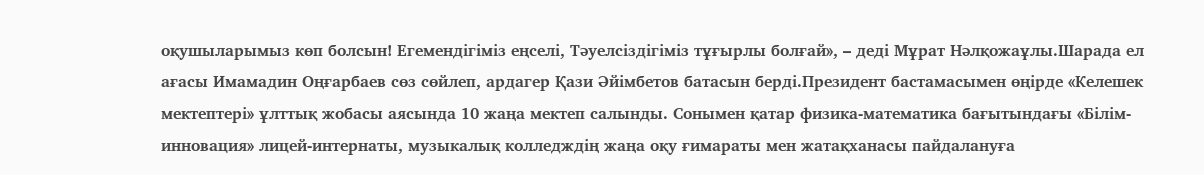оқушыларымыз көп болсын! Егемендігіміз еңселі, Тәуелсіздігіміз тұғырлы болғай», – деді Мұрат Нәлқожаұлы.Шарада ел ағасы Имамадин Оңғарбаев сөз сөйлеп, ардагер Қази Әйімбетов батасын берді.Президент бастамасымен өңірде «Келешек мектептері» ұлттық жобасы аясында 10 жаңа мектеп салынды. Сонымен қатар физика-математика бағытындағы «Білім-инновация» лицей-интернаты, музыкалық колледждің жаңа оқу ғимараты мен жатақханасы пайдалануға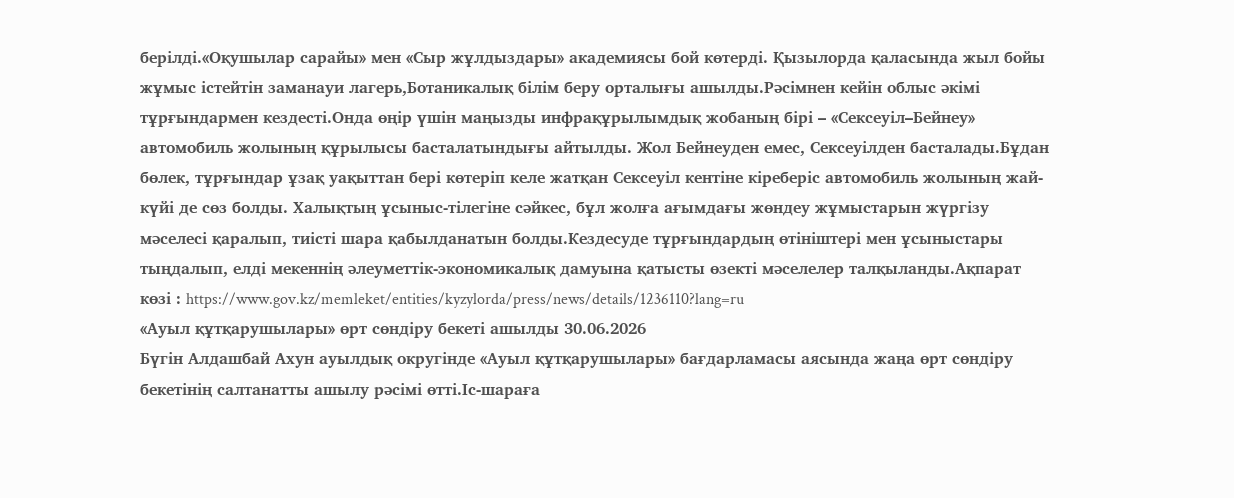берілді.«Оқушылар сарайы» мен «Сыр жұлдыздары» академиясы бой көтерді. Қызылорда қаласында жыл бойы жұмыс істейтін заманауи лагерь,Ботаникалық білім беру орталығы ашылды.Рәсімнен кейін облыс әкімі тұрғындармен кездесті.Онда өңір үшін маңызды инфрақұрылымдық жобаның бірі – «Сексеуіл–Бейнеу» автомобиль жолының құрылысы басталатындығы айтылды. Жол Бейнеуден емес, Сексеуілден басталады.Бұдан бөлек, тұрғындар ұзақ уақыттан бері көтеріп келе жатқан Сексеуіл кентіне кіреберіс автомобиль жолының жай-күйі де сөз болды. Халықтың ұсыныс-тілегіне сәйкес, бұл жолға ағымдағы жөндеу жұмыстарын жүргізу мәселесі қаралып, тиісті шара қабылданатын болды.Кездесуде тұрғындардың өтініштері мен ұсыныстары тыңдалып, елді мекеннің әлеуметтік-экономикалық дамуына қатысты өзекті мәселелер талқыланды.Ақпарат көзі : https://www.gov.kz/memleket/entities/kyzylorda/press/news/details/1236110?lang=ru
«Ауыл құтқарушылары» өрт сөндіру бекеті ашылды 30.06.2026
Бүгін Алдашбай Ахун ауылдық округінде «Ауыл құтқарушылары» бағдарламасы аясында жаңа өрт сөндіру бекетінің салтанатты ашылу рәсімі өтті.Іс-шараға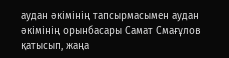аудан әкімінің тапсырмасымен аудан әкімінің орынбасары Самат Смағұлов қатысып, жаңа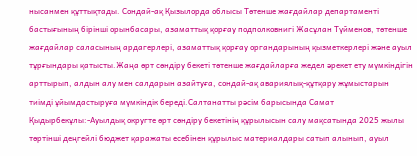нысанмен құттықтады. Сондай-ақ Қызылорда облысы Төтенше жағдайлар департаменті бастығының бірінші орынбасары, азаматтық қорғау подполковнигі Жасұлан Түйменов, төтенше жағдайлар саласының ардагерлері, азаматтық қорғау органдарының қызметкерлері және ауыл тұрғындары қатысты.Жаңа өрт сөндіру бекеті төтенше жағдайларға жедел әрекет ету мүмкіндігін арттырып, алдын алу мен салдарын азайтуға, сондай-ақ авариялық-құтқару жұмыстарын тиімді ұйымдастыруға мүмкіндік береді.Салтанатты рәсім барысында Самат Қыдырбекұлы:-Ауылдық округте өрт сөндіру бекетінің құрылысын салу мақсатында 2025 жылы төртінші деңгейлі бюджет қаражаты есебінен құрылыс материалдары сатып алынып, ауыл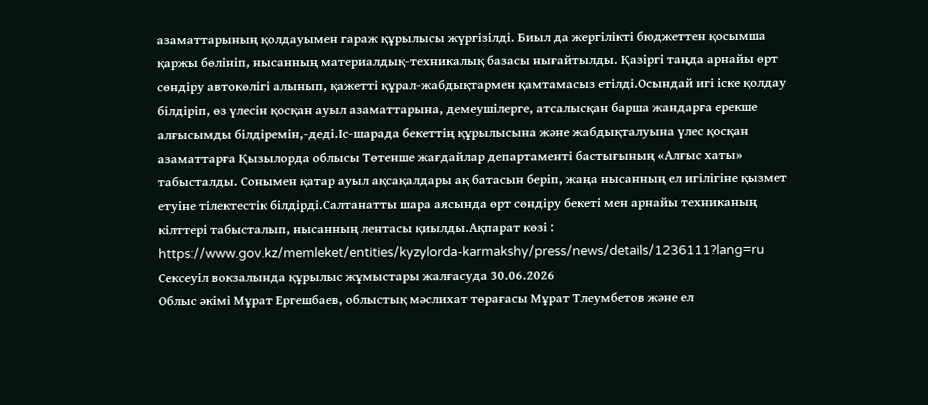азаматтарының қолдауымен гараж құрылысы жүргізілді. Биыл да жергілікті бюджеттен қосымша қаржы бөлініп, нысанның материалдық-техникалық базасы нығайтылды. Қазіргі таңда арнайы өрт сөндіру автокөлігі алынып, қажетті құрал-жабдықтармен қамтамасыз етілді.Осындай игі іске қолдау білдіріп, өз үлесін қосқан ауыл азаматтарына, демеушілерге, атсалысқан барша жандарға ерекше алғысымды білдіремін,-деді.Іс-шарада бекеттің құрылысына және жабдықталуына үлес қосқан азаматтарға Қызылорда облысы Төтенше жағдайлар департаменті бастығының «Алғыс хаты» табысталды. Сонымен қатар ауыл ақсақалдары ақ батасын беріп, жаңа нысанның ел игілігіне қызмет етуіне тілектестік білдірді.Салтанатты шара аясында өрт сөндіру бекеті мен арнайы техниканың кілттері табысталып, нысанның лентасы қиылды.Ақпарат көзі : https://www.gov.kz/memleket/entities/kyzylorda-karmakshy/press/news/details/1236111?lang=ru
Сексеуіл вокзалында құрылыс жұмыстары жалғасуда 30.06.2026
Облыс әкімі Мұрат Ергешбаев, облыстық мәслихат төрағасы Мұрат Тлеумбетов және ел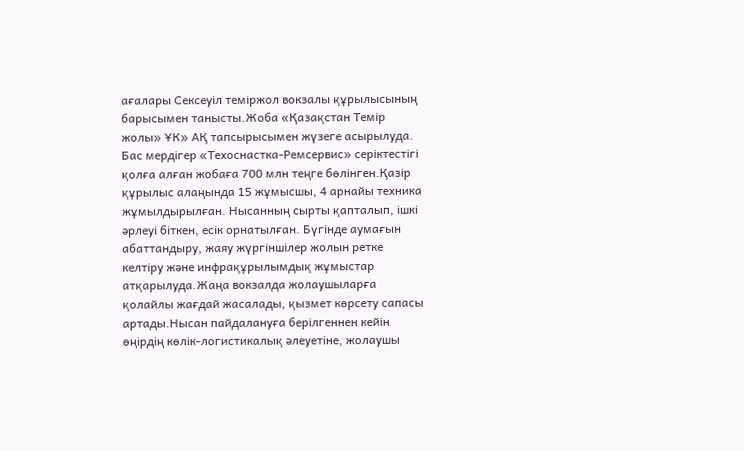ағалары Сексеуіл теміржол вокзалы құрылысының барысымен танысты.Жоба «Қазақстан Темір жолы» ҰК» АҚ тапсырысымен жүзеге асырылуда. Бас мердігер «Техоснастка-Ремсервис» серіктестігі қолға алған жобаға 700 млн теңге бөлінген.Қазір құрылыс алаңында 15 жұмысшы, 4 арнайы техника жұмылдырылған. Нысанның сырты қапталып, ішкі әрлеуі біткен, есік орнатылған. Бүгінде аумағын абаттандыру, жаяу жүргіншілер жолын ретке келтіру және инфрақұрылымдық жұмыстар атқарылуда.Жаңа вокзалда жолаушыларға қолайлы жағдай жасалады, қызмет көрсету сапасы артады.Нысан пайдалануға берілгеннен кейін өңірдің көлік-логистикалық әлеуетіне, жолаушы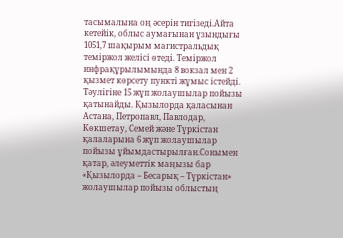тасымалына оң әсерін тигізеді.Айта кетейік, облыс аумағынан ұзындығы 1051,7 шақырым магистральдық теміржол желісі өтеді. Теміржол инфрақұрылымында 8 вокзал мен 2 қызмет көрсету пункті жұмыс істейді. Тәулігіне 15 жұп жолаушылар пойызы қатынайды. Қызылорда қаласынан Астана, Петропавл, Павлодар, Көкшетау, Семей және Түркістан қалаларына 6 жұп жолаушылар пойызы ұйымдастырылған.Сонымен қатар, әлеуметтік маңызы бар «Қызылорда – Бесарық – Түркістан» жолаушылар пойызы облыстың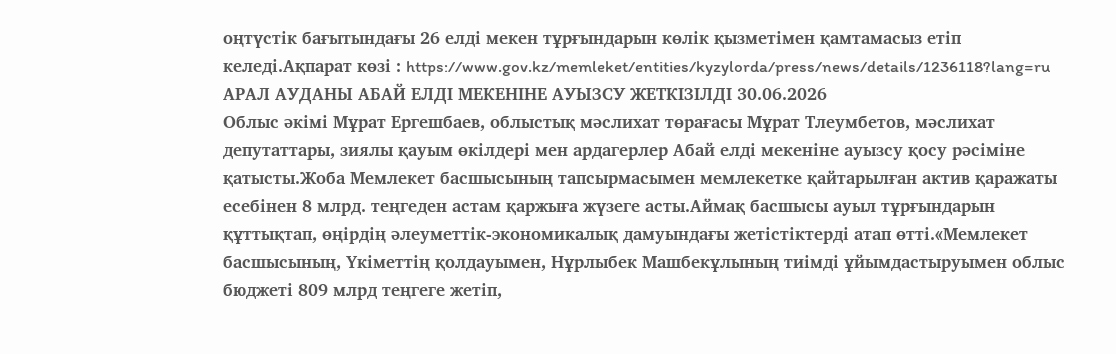оңтүстік бағытындағы 26 елді мекен тұрғындарын көлік қызметімен қамтамасыз етіп келеді.Ақпарат көзі : https://www.gov.kz/memleket/entities/kyzylorda/press/news/details/1236118?lang=ru
АРАЛ АУДАНЫ АБАЙ ЕЛДІ МЕКЕНІНЕ АУЫЗСУ ЖЕТКІЗІЛДІ 30.06.2026
Облыс әкімі Мұрат Ергешбаев, облыстық мәслихат төрағасы Мұрат Тлеумбетов, мәслихат депутаттары, зиялы қауым өкілдері мен ардагерлер Абай елді мекеніне ауызсу қосу рәсіміне қатысты.Жоба Мемлекет басшысының тапсырмасымен мемлекетке қайтарылған актив қаражаты есебінен 8 млрд. теңгеден астам қаржыға жүзеге асты.Аймақ басшысы ауыл тұрғындарын құттықтап, өңірдің әлеуметтік-экономикалық дамуындағы жетістіктерді атап өтті.«Мемлекет басшысының, Үкіметтің қолдауымен, Нұрлыбек Машбекұлының тиімді ұйымдастыруымен облыс бюджеті 809 млрд теңгеге жетіп,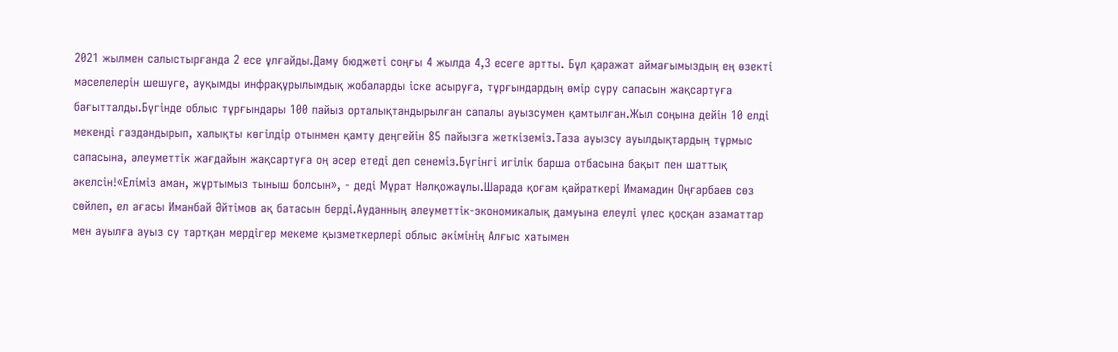2021 жылмен салыстырғанда 2 есе ұлғайды.Даму бюджеті соңғы 4 жылда 4,3 есеге артты. Бұл қаражат аймағымыздың ең өзекті мәселелерін шешуге, ауқымды инфрақұрылымдық жобаларды іске асыруға, тұрғындардың өмір сүру сапасын жақсартуға бағытталды.Бүгінде облыс тұрғындары 100 пайыз орталықтандырылған сапалы ауызсумен қамтылған.Жыл соңына дейін 10 елді мекенді газдандырып, халықты көгілдір отынмен қамту деңгейін 85 пайызға жеткіземіз.Таза ауызсу ауылдықтардың тұрмыс сапасына, әлеуметтік жағдайын жақсартуға оң әсер етеді деп сенеміз.Бүгінгі игілік барша отбасына бақыт пен шаттық әкелсін!«Еліміз аман, жұртымыз тыныш болсын», - деді Мұрат Нәлқожаұлы.Шарада қоғам қайраткері Имамадин Оңғарбаев сөз сөйлеп, ел ағасы Иманбай Әйтімов ақ батасын берді.Ауданның әлеуметтік-экономикалық дамуына елеулі үлес қосқан азаматтар мен ауылға ауыз су тартқан мердігер мекеме қызметкерлері облыс әкімінің Алғыс хатымен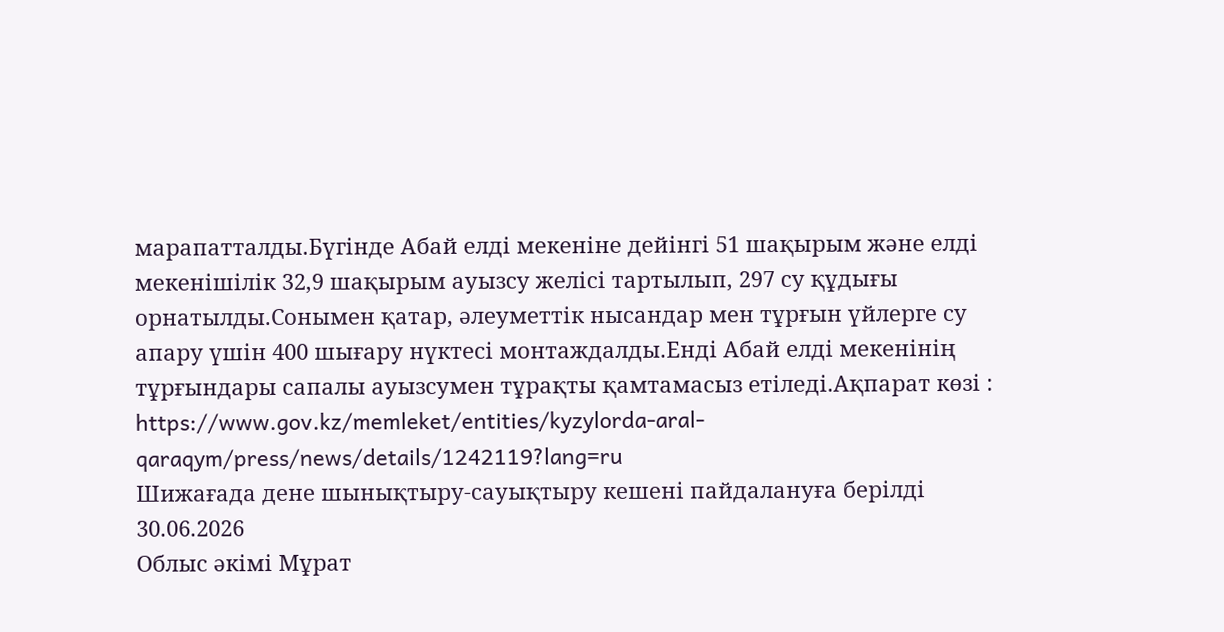марапатталды.Бүгінде Абай елді мекеніне дейінгі 51 шақырым және елді мекенішілік 32,9 шақырым ауызсу желісі тартылып, 297 су құдығы орнатылды.Сонымен қатар, әлеуметтік нысандар мен тұрғын үйлерге су апару үшін 400 шығару нүктесі монтаждалды.Енді Абай елді мекенінің тұрғындары сапалы ауызсумен тұрақты қамтамасыз етіледі.Ақпарат көзі : https://www.gov.kz/memleket/entities/kyzylorda-aral-qaraqym/press/news/details/1242119?lang=ru
Шижағада дене шынықтыру-сауықтыру кешені пайдалануға берілді 30.06.2026
Облыс әкімі Мұрат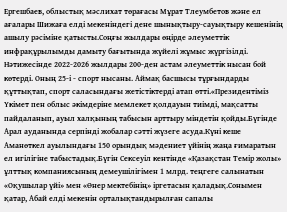Ергешбаев, облыстық мәслихат төрағасы Мұрат Тлеумбетов және ел ағалары Шижаға елді мекеніндегі дене шынықтыру-сауықтыру кешенінің ашылу рәсіміне қатысты.Соңғы жылдары өңірде әлеуметтік инфрақұрылымды дамыту бағытында жүйелі жұмыс жүргізілді. Нәтижесінде 2022-2026 жылдары 200-ден астам әлеуметтік нысан бой көтерді. Оның 25-і - спорт нысаны. Аймақ басшысы тұрғындарды құттықтап, спорт саласындағы жетістіктерді атап өтті.«Президентіміз Үкімет пен облыс әкімдеріне мемлекет қолдауын тиімді, мақсатты пайдаланып, ауыл халқының табысын арттыру міндетін қойды.Бүгінде Арал ауданында серпінді жобалар сәтті жүзеге асуда.Күні кеше Аманөткел ауылындағы 150 орындық мәдениет үйінің жаңа ғимаратын ел игілігіне табыстадық.Бүгін Сексеуіл кентінде «Қазақстан Темір жолы» ұлттық компаниясының демеушілігімен 1 млрд. теңгеге салынатын «Оқушылар үйі» мен «Өнер мектебінің» іргетасын қаладық.Сонымен қатар, Абай елді мекенін орталықтандырылған сапалы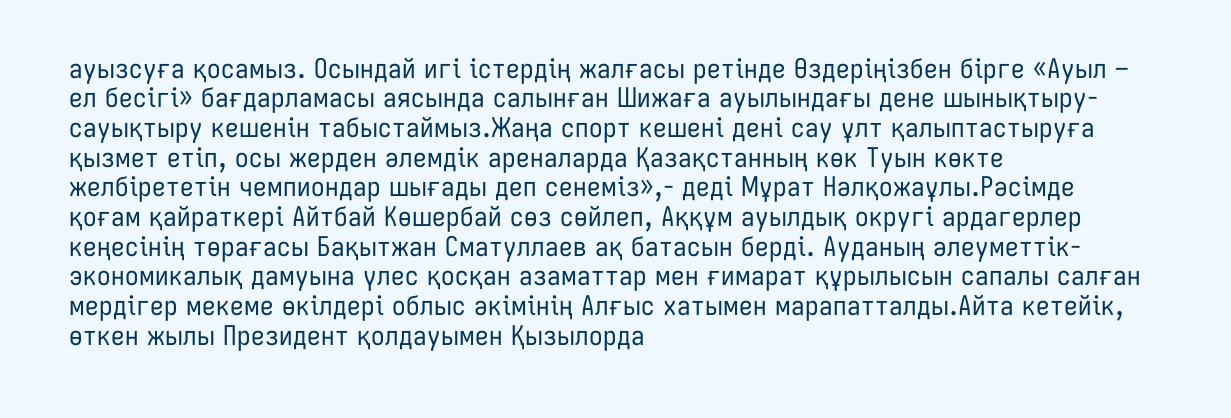ауызсуға қосамыз. Осындай игі істердің жалғасы ретінде Өздеріңізбен бірге «Ауыл – ел бесігі» бағдарламасы аясында салынған Шижаға ауылындағы дене шынықтыру-сауықтыру кешенін табыстаймыз.Жаңа спорт кешені дені сау ұлт қалыптастыруға қызмет етіп, осы жерден әлемдік ареналарда Қазақстанның көк Туын көкте желбірететін чемпиондар шығады деп сенеміз»,- деді Мұрат Нәлқожаұлы.Рәсімде қоғам қайраткері Айтбай Көшербай сөз сөйлеп, Аққұм ауылдық округі ардагерлер кеңесінің төрағасы Бақытжан Сматуллаев ақ батасын берді. Ауданың әлеуметтік-экономикалық дамуына үлес қосқан азаматтар мен ғимарат құрылысын сапалы салған мердігер мекеме өкілдері облыс әкімінің Алғыс хатымен марапатталды.Айта кетейік, өткен жылы Президент қолдауымен Қызылорда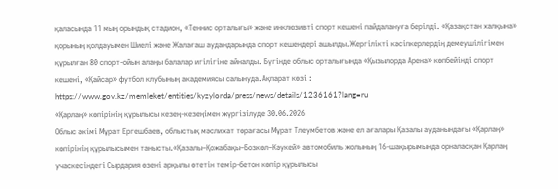қаласында 11 мың орындық стадион, «Теннис орталығы» және инклюзивті спорт кешені пайдалануға берілді. «Қазақстан халқына» қорының қолдауымен Шиелі және Жалағаш аудандарында спорт кешендері ашылды.Жергілікті кәсіпкерлердің демеушілігімен құрылған 80 спорт-ойын алаңы балалар игілігіне айналды. Бүгінде облыс орталығында «Қызылорда Арена» көпбейінді спорт кешені, «Қайсар» футбол клубының академиясы салынуда.Ақпарат көзі : https://www.gov.kz/memleket/entities/kyzylorda/press/news/details/1236161?lang=ru
«Қарлаң» көпірінің құрылысы кезең-кезеңімен жүргізілуде 30.06.2026
Облыс әкімі Мұрат Ергешбаев, облыстық мәслихат төрағасы Мұрат Тлеумбетов және ел ағалары Қазалы ауданындағы «Қарлаң» көпірінің құрылысымен танысты.«Қазалы–Қожабақы–Бозкөл–Кәукей» автомобиль жолының 16-шақырымында орналасқан Қарлаң учаскесіндегі Сырдария өзені арқылы өтетін темір-бетон көпір құрылысы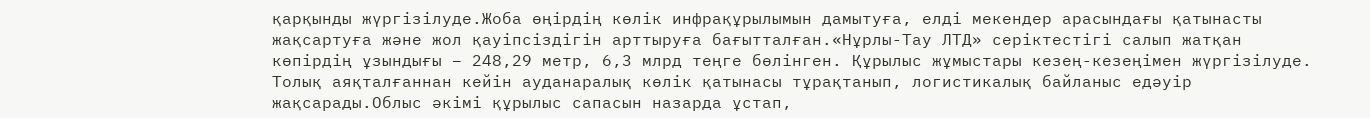қарқынды жүргізілуде.Жоба өңірдің көлік инфрақұрылымын дамытуға, елді мекендер арасындағы қатынасты жақсартуға және жол қауіпсіздігін арттыруға бағытталған.«Нұрлы-Тау ЛТД» серіктестігі салып жатқан көпірдің ұзындығы – 248,29 метр, 6,3 млрд теңге бөлінген. Құрылыс жұмыстары кезең-кезеңімен жүргізілуде. Толық аяқталғаннан кейін ауданаралық көлік қатынасы тұрақтанып, логистикалық байланыс едәуір жақсарады.Облыс әкімі құрылыс сапасын назарда ұстап,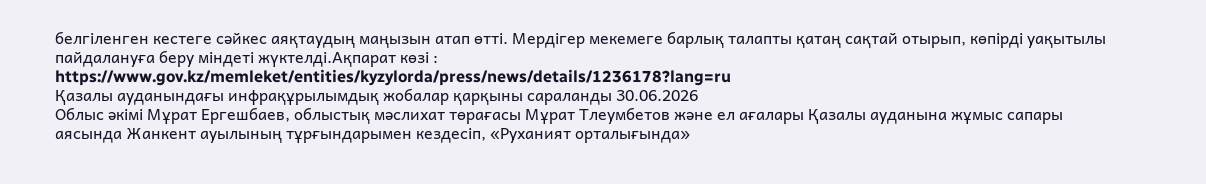белгіленген кестеге сәйкес аяқтаудың маңызын атап өтті. Мердігер мекемеге барлық талапты қатаң сақтай отырып, көпірді уақытылы пайдалануға беру міндеті жүктелді.Ақпарат көзі : https://www.gov.kz/memleket/entities/kyzylorda/press/news/details/1236178?lang=ru
Қазалы ауданындағы инфрақұрылымдық жобалар қарқыны сараланды 30.06.2026
Облыс әкімі Мұрат Ергешбаев, облыстық мәслихат төрағасы Мұрат Тлеумбетов және ел ағалары Қазалы ауданына жұмыс сапары аясында Жанкент ауылының тұрғындарымен кездесіп, «Руханият орталығында»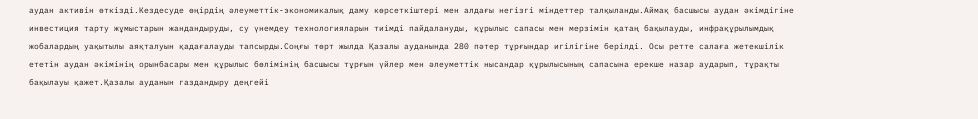аудан активін өткізді.Кездесуде өңірдің әлеуметтік-экономикалық даму көрсеткіштері мен алдағы негізгі міндеттер талқыланды.Аймақ басшысы аудан әкімдігіне инвестиция тарту жұмыстарын жандандыруды, су үнемдеу технологияларын тиімді пайдалануды, құрылыс сапасы мен мерзімін қатаң бақылауды, инфрақұрылымдық жобалардың уақытылы аяқталуын қадағалауды тапсырды.Соңғы төрт жылда Қазалы ауданында 280 пәтер тұрғындар игілігіне берілді. Осы ретте салаға жетекшілік ететін аудан әкімінің орынбасары мен құрылыс бөлімінің басшысы тұрғын үйлер мен әлеуметтік нысандар құрылысының сапасына ерекше назар аударып, тұрақты бақылауы қажет.Қазалы ауданын газдандыру деңгейі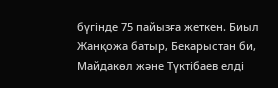бүгінде 75 пайызға жеткен. Биыл Жанқожа батыр, Бекарыстан би, Майдакөл және Түктібаев елді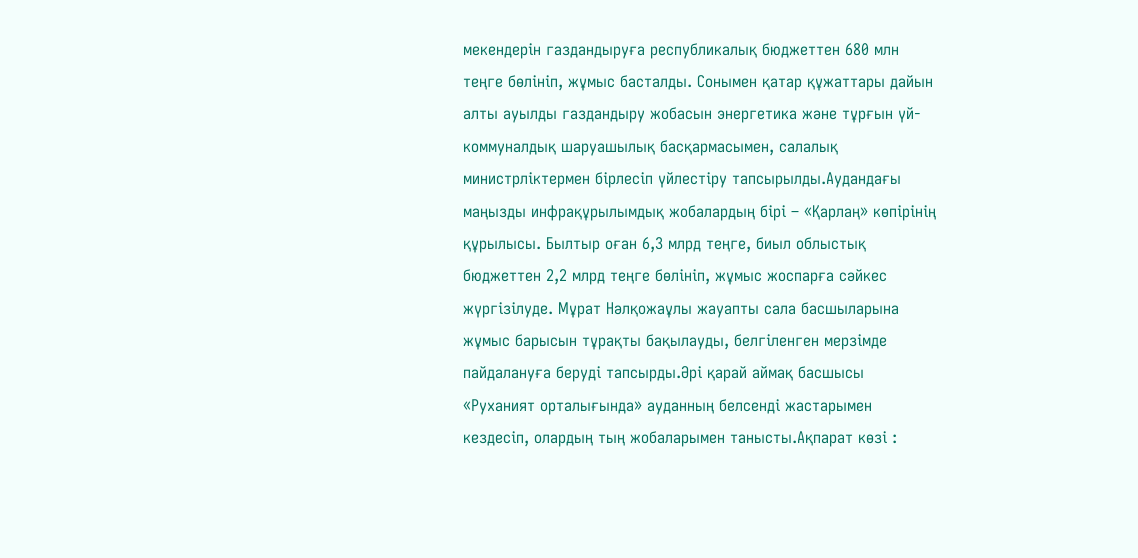мекендерін газдандыруға республикалық бюджеттен 680 млн теңге бөлініп, жұмыс басталды. Сонымен қатар құжаттары дайын алты ауылды газдандыру жобасын энергетика және тұрғын үй-коммуналдық шаруашылық басқармасымен, салалық министрліктермен бірлесіп үйлестіру тапсырылды.Аудандағы маңызды инфрақұрылымдық жобалардың бірі – «Қарлаң» көпірінің құрылысы. Былтыр оған 6,3 млрд теңге, биыл облыстық бюджеттен 2,2 млрд теңге бөлініп, жұмыс жоспарға сәйкес жүргізілуде. Мұрат Нәлқожаұлы жауапты сала басшыларына жұмыс барысын тұрақты бақылауды, белгіленген мерзімде пайдалануға беруді тапсырды.Әрі қарай аймақ басшысы «Руханият орталығында» ауданның белсенді жастарымен кездесіп, олардың тың жобаларымен танысты.Ақпарат көзі :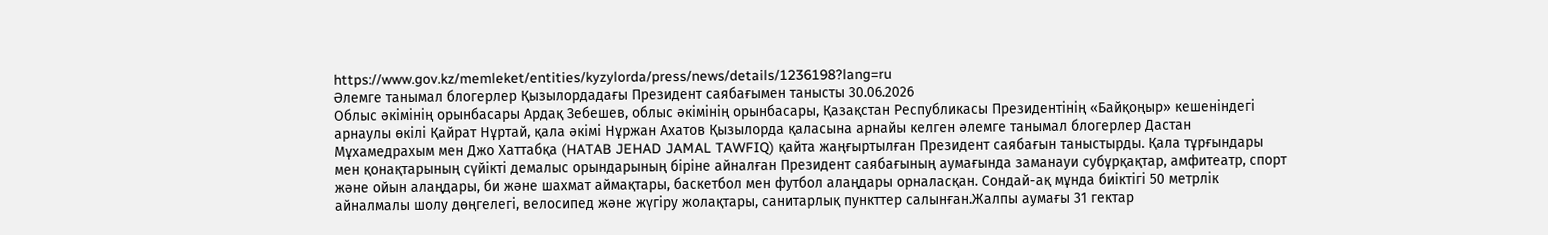https://www.gov.kz/memleket/entities/kyzylorda/press/news/details/1236198?lang=ru
Әлемге танымал блогерлер Қызылордадағы Президент саябағымен танысты 30.06.2026
Облыс әкімінің орынбасары Ардақ Зебешев, облыс әкімінің орынбасары, Қазақстан Республикасы Президентінің «Байқоңыр» кешеніндегі арнаулы өкілі Қайрат Нұртай, қала әкімі Нұржан Ахатов Қызылорда қаласына арнайы келген әлемге танымал блогерлер Дастан Мұхамедрахым мен Джо Хаттабқа (HATAB JEHAD JAMAL TAWFIQ) қайта жаңғыртылған Президент саябағын таныстырды. Қала тұрғындары мен қонақтарының сүйікті демалыс орындарының біріне айналған Президент саябағының аумағында заманауи субұрқақтар, амфитеатр, спорт және ойын алаңдары, би және шахмат аймақтары, баскетбол мен футбол алаңдары орналасқан. Сондай-ақ мұнда биіктігі 50 метрлік айналмалы шолу дөңгелегі, велосипед және жүгіру жолақтары, санитарлық пункттер салынған.Жалпы аумағы 31 гектар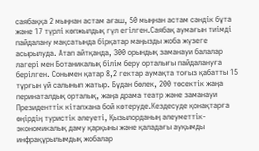саябаққа 2 мыңнан астам ағаш, 50 мыңнан астам сәндік бұта және 17 түрлі көпжылдық гүл егілген.Саябақ аумағын тиімді пайдалану мақсатында бірқатар маңызды жоба жүзеге асырылуда. Атап айтқанда, 300 орындық заманауи балалар лагері мен Ботаникалық білім беру орталығы пайдалануға берілген. Сонымен қатар 8,2 гектар аумақта тоғыз қабатты 15 тұрғын үй салынып жатыр. Бұдан бөлек, 200 төсектік жаңа перинаталдық орталық, жаңа драма театр және заманауи Президенттік кітапхана бой көтеруде.Кездесуде қонақтарға өңірдің туристік әлеуеті, Қызылорданың әлеуметтік-экономикалық даму қарқыны және қаладағы ауқымды инфрақұрылымдық жобалар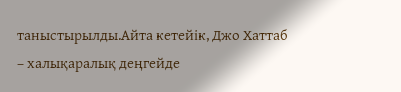таныстырылды.Айта кетейік, Джо Хаттаб – халықаралық деңгейде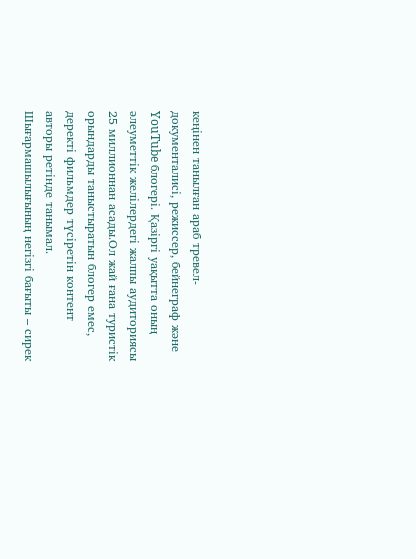кеңінен танылған араб тревел-документалисі, режиссер, бейнеграф және YouTube блогері. Қазіргі уақытта оның әлеуметтік желілердегі жалпы аудиториясы 25 миллионнан асады.Ол жай ғана туристік орындарды таныстыратын блогер емес, деректі фильмдер түсіретін контент авторы ретінде танымал. Шығармашылығының негізгі бағыты – сирек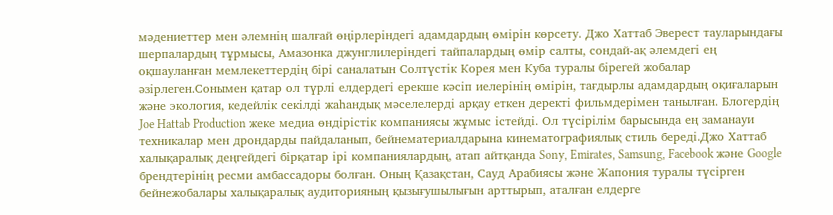мәдениеттер мен әлемнің шалғай өңірлеріндегі адамдардың өмірін көрсету. Джо Хаттаб Эверест тауларындағы шерпалардың тұрмысы, Амазонка джунглилеріндегі тайпалардың өмір салты, сондай-ақ әлемдегі ең оқшауланған мемлекеттердің бірі саналатын Солтүстік Корея мен Куба туралы бірегей жобалар әзірлеген.Сонымен қатар ол түрлі елдердегі ерекше кәсіп иелерінің өмірін, тағдырлы адамдардың оқиғаларын және экология, кедейлік секілді жаһандық мәселелерді арқау еткен деректі фильмдерімен танылған. Блогердің Joe Hattab Production жеке медиа өндірістік компаниясы жұмыс істейді. Ол түсірілім барысында ең заманауи техникалар мен дрондарды пайдаланып, бейнематериалдарына кинематографиялық стиль береді.Джо Хаттаб халықаралық деңгейдегі бірқатар ірі компаниялардың, атап айтқанда Sony, Emirates, Samsung, Facebook және Google брендтерінің ресми амбассадоры болған. Оның Қазақстан, Сауд Арабиясы және Жапония туралы түсірген бейнежобалары халықаралық аудиторияның қызығушылығын арттырып, аталған елдерге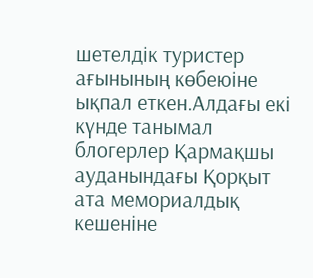шетелдік туристер ағынының көбеюіне ықпал еткен.Алдағы екі күнде танымал блогерлер Қармақшы ауданындағы Қорқыт ата мемориалдық кешеніне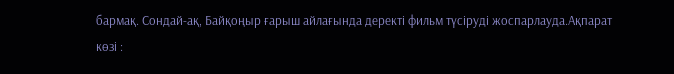бармақ. Сондай-ақ, Байқоңыр ғарыш айлағында деректі фильм түсіруді жоспарлауда.Ақпарат көзі :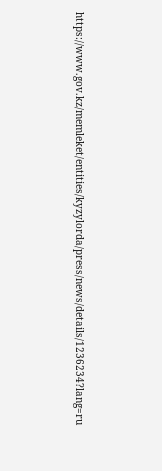https://www.gov.kz/memleket/entities/kyzylorda/press/news/details/1236234?lang=ru